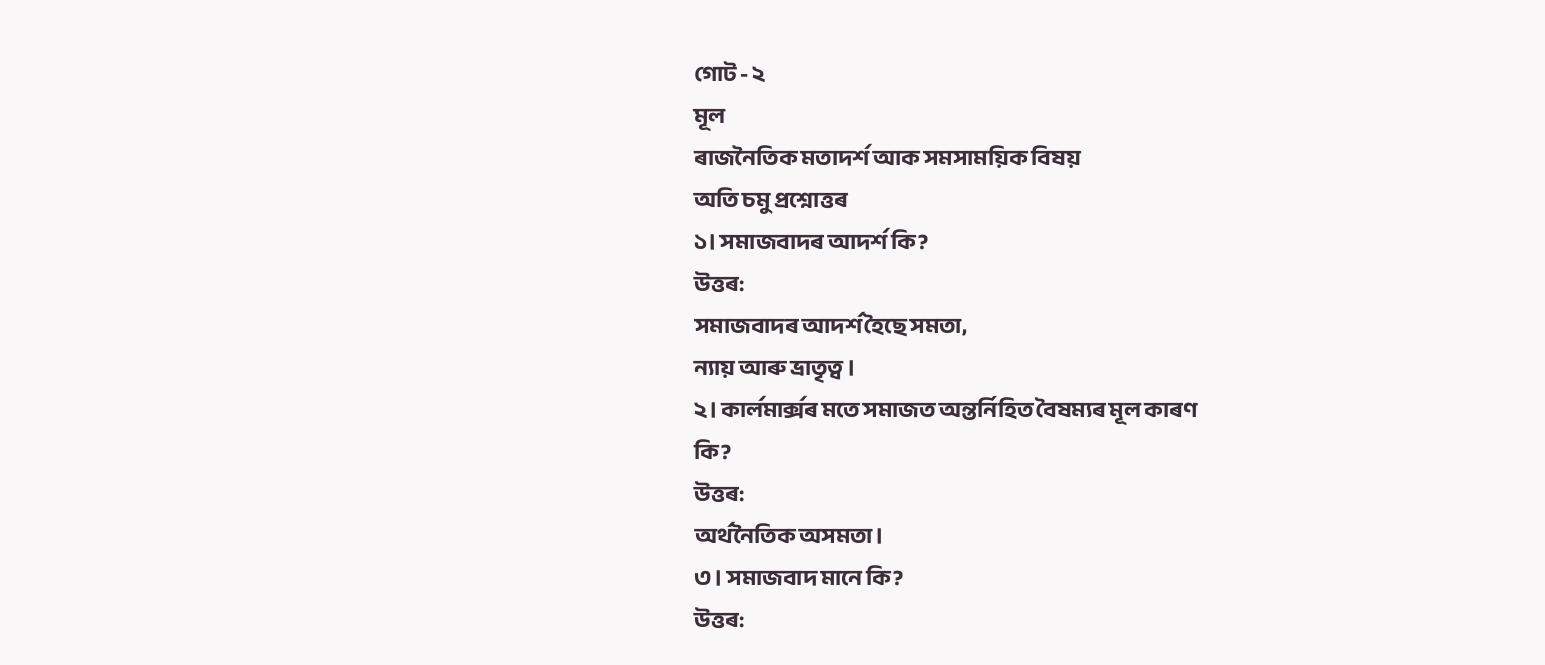গোট - ২
মূল
ৰাজনৈতিক মতাদর্শ আক সমসাময়িক বিষয়
অতি চমু প্ৰশ্নোত্তৰ
১। সমাজবাদৰ আদৰ্শ কি?
উত্তৰ:
সমাজবাদৰ আদৰ্শ হৈছে সমতা,
ন্যায় আৰু ভ্রাতৃত্ব ।
২। কার্লমার্ক্সৰ মতে সমাজত অন্তর্নিহিত বৈষম্যৰ মূল কাৰণ
কি?
উত্তৰ:
অর্থনৈতিক অসমতা।
৩। সমাজবাদ মানে কি?
উত্তৰ: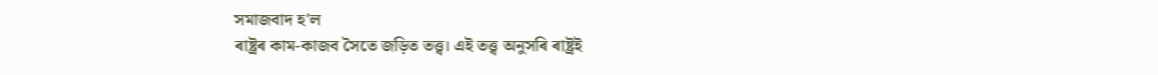সমাজবাদ হ'ল
ৰাষ্ট্ৰৰ কাম-কাজব সৈতে জড়িত তত্ত্ব। এই তত্ত্ব অনুসৰি ৰাষ্ট্রই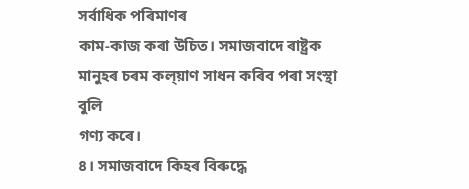সর্বাধিক পৰিমাণৰ
কাম-কাজ কৰা উচিত। সমাজবাদে ৰাষ্ট্রক মানুহৰ চৰম কল্য়াণ সাধন কৰিব পৰা সংস্থা বুলি
গণ্য কৰে।
৪। সমাজবাদে কিহৰ বিৰুদ্ধে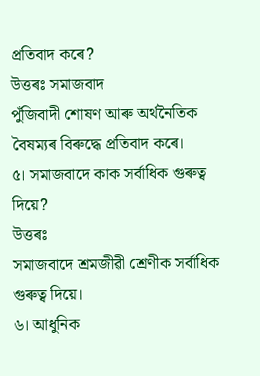প্রতিবাদ কৰে?
উত্তৰঃ সমাজবাদ
পুঁজিবাদী শোষণ আৰু অর্থনৈতিক বৈষম্যৰ বিৰুদ্ধে প্রতিবাদ কৰে।
৫। সমাজবাদে কাক সর্বাধিক গুৰুত্ব দিয়ে?
উত্তৰঃ
সমাজবাদে শ্রমজীৱী শ্রেণীক সর্বাধিক গুৰুত্ব দিয়ে।
৬। আধুনিক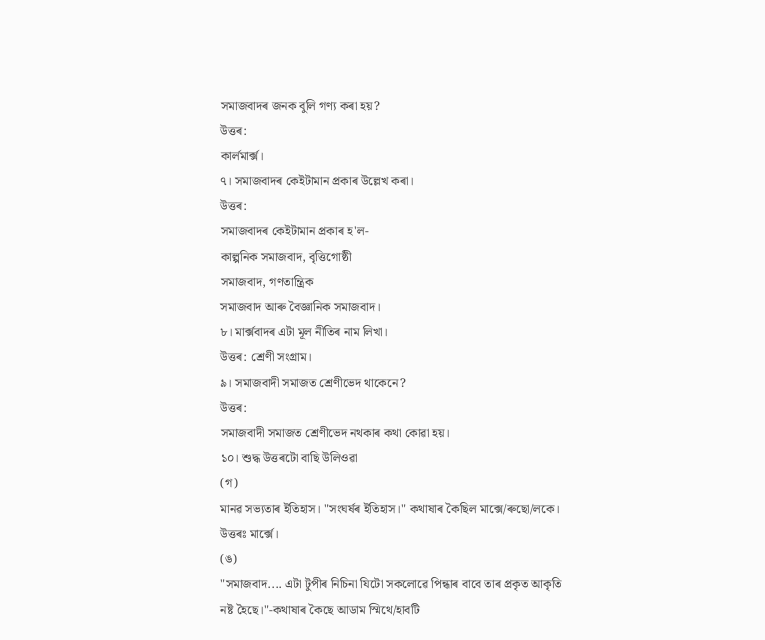সমাজবাদৰ জনক বুলি গণ্য কৰা হয়?
উত্তৰ:
কার্লমার্ক্স।
৭। সমাজবাদৰ কেইটামান প্ৰকাৰ উল্লেখ কৰা।
উত্তৰ:
সমাজবাদৰ কেইটামান প্ৰকাৰ হ'ল-
কাল্পনিক সমাজবাদ, বৃত্তিগোষ্ঠী
সমাজবাদ, গণতান্ত্রিক
সমাজবাদ আৰু বৈজ্ঞানিক সমাজবাদ।
৮। মার্ক্সবাদৰ এটা মূল নীতিৰ নাম লিখা।
উত্তৰ: শ্রেণী সংগ্রাম।
৯। সমাজবাদী সমাজত শ্রেণীভেদ থাকেনে?
উত্তৰ:
সমাজবাদী সমাজত শ্রেণীভেদ নথকাৰ কথা কোৱা হয়।
১০। শুদ্ধ উত্তৰটো বাছি উলিওৱা
(গ)
মানৱ সভ্যতাৰ ইতিহাস। "সংঘৰ্ষৰ ইতিহাস।" কথাষাৰ কৈছিল মাক্সে/ৰুছো/লকে।
উত্তৰঃ মার্ক্সে।
(ঙ)
"সমাজবাদ.... এটা টুপীৰ নিচিনা যিটো সকলোৱে পিন্ধাৰ বাবে তাৰ প্ৰকৃত আকৃতি
নষ্ট হৈছে।"-কথাষাৰ কৈছে আডাম স্মিথে/হাবটি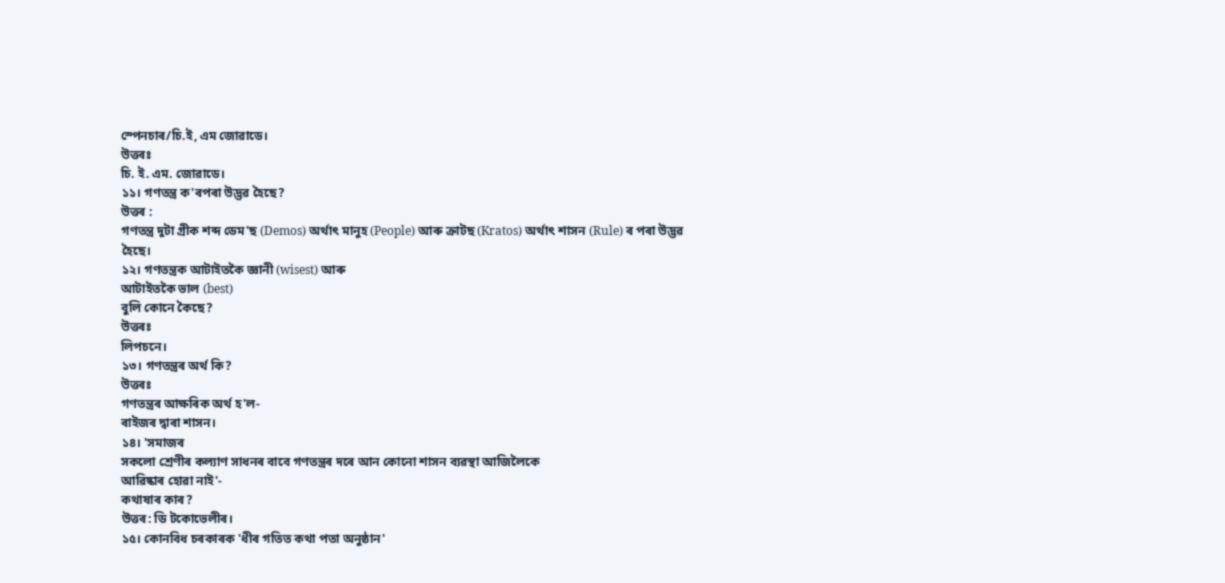স্পেনচাৰ/চি.ই, এম জোৱাডে।
উত্তৰঃ
চি. ই. এম. জোৱাডে।
১১। গণতন্ত্র ক'ৰপৰা উদ্ভৱ হৈছে?
উত্তৰ :
গণতন্ত্ৰ দুটা গ্রীক শব্দ ডেম'ছ (Demos) অর্থাৎ মানুহ (People) আৰু ক্রাটছ (Kratos) অর্থাৎ শাসন (Rule) ৰ পৰা উদ্ভৱ
হৈছে।
১২। গণতন্ত্রক আটাইতকৈ জ্ঞানী (wisest) আৰু
আটাইতকৈ ভাল (best)
বুলি কোনে কৈছে?
উত্তৰঃ
লিপচনে।
১৩। গণতন্ত্ৰৰ অৰ্থ কি?
উত্তৰঃ
গণতন্ত্ৰৰ আক্ষৰিক অৰ্থ হ'ল-
ৰাইজৰ দ্বাৰা শাসন।
১৪। 'সমাজৰ
সকলো শ্ৰেণীৰ কল্যাণ সাধনৰ বাবে গণতন্ত্ৰৰ দৰে আন কোনো শাসন ব্যৱস্থা আজিলৈকে
আৱিষ্কাৰ হোৱা নাই'-
কথাষাৰ কাৰ?
উত্তৰ: ডি টকোভেলীৰ।
১৫। কোনবিধ চৰকাৰক 'ধীৰ গতিত কথা পতা অনুষ্ঠান'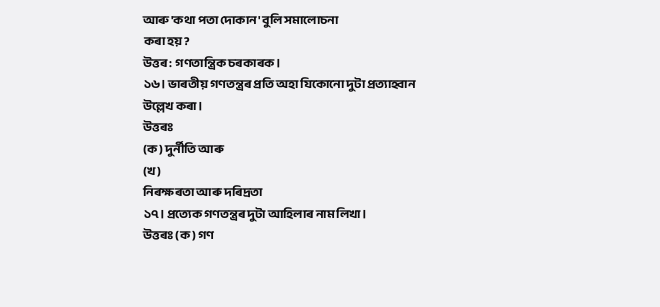আৰু 'কথা পতা দোকান' বুলি সমালোচনা
কৰা হয়?
উত্তৰ: গণতান্ত্রিক চৰকাৰক।
১৬। ভাৰতীয় গণতন্ত্ৰৰ প্রতি অহা যিকোনো দুটা প্রত্যাহ্বান
উল্লেখ কৰা।
উত্তৰঃ
(ক) দুর্নীতি আৰু
(খ)
নিৰক্ষৰতা আৰু দৰিদ্রতা
১৭। প্রত্যেক গণতন্ত্ৰৰ দুটা আহিলাৰ নাম লিখা।
উত্তৰঃ (ক) গণ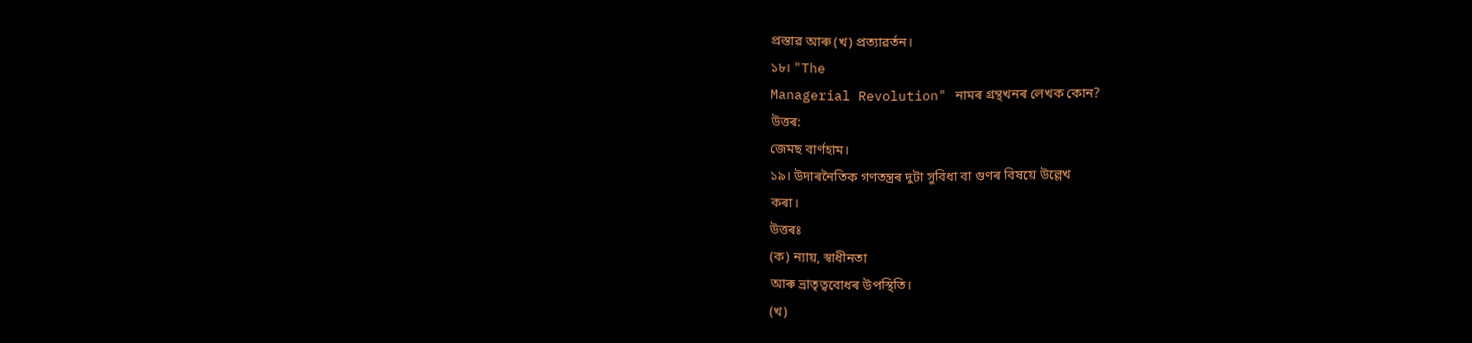প্রস্তাৱ আৰু (খ) প্রত্যাৱর্তন।
১৮। "The
Managerial Revolution" নামৰ গ্ৰন্থখনৰ লেখক কোন?
উত্তৰ:
জেমছ বার্ণহাম।
১৯। উদাৰনৈতিক গণতন্ত্ৰৰ দুটা সুবিধা বা গুণৰ বিষয়ে উল্লেখ
কৰা।
উত্তৰঃ
(ক) ন্যায়, স্বাধীনতা
আৰু ভ্রাতৃত্ববোধৰ উপস্থিতি।
(খ)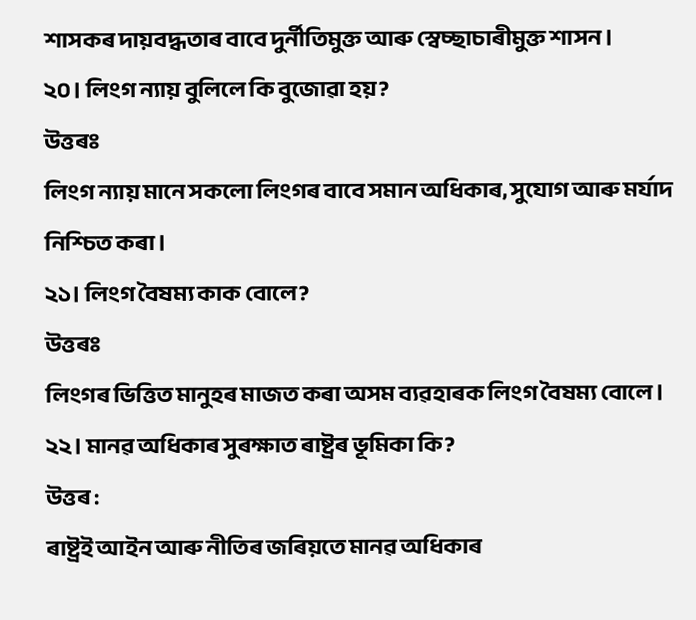শাসকৰ দায়বদ্ধতাৰ বাবে দুর্নীতিমুক্ত আৰু স্বেচ্ছাচাৰীমুক্ত শাসন।
২০। লিংগ ন্যায় বুলিলে কি বুজোৱা হয়?
উত্তৰঃ
লিংগ ন্যায় মানে সকলো লিংগৰ বাবে সমান অধিকাৰ, সুযোগ আৰু মর্যাদ নিশ্চিত কৰা।
২১। লিংগ বৈষম্য কাক বোলে?
উত্তৰঃ
লিংগৰ ভিত্তিত মানুহৰ মাজত কৰা অসম ব্যৱহাৰক লিংগ বৈষম্য বোলে।
২২। মানৱ অধিকাৰ সুৰক্ষাত ৰাষ্ট্ৰৰ ভূমিকা কি?
উত্তৰ :
ৰাষ্ট্ৰই আইন আৰু নীতিৰ জৰিয়তে মানৱ অধিকাৰ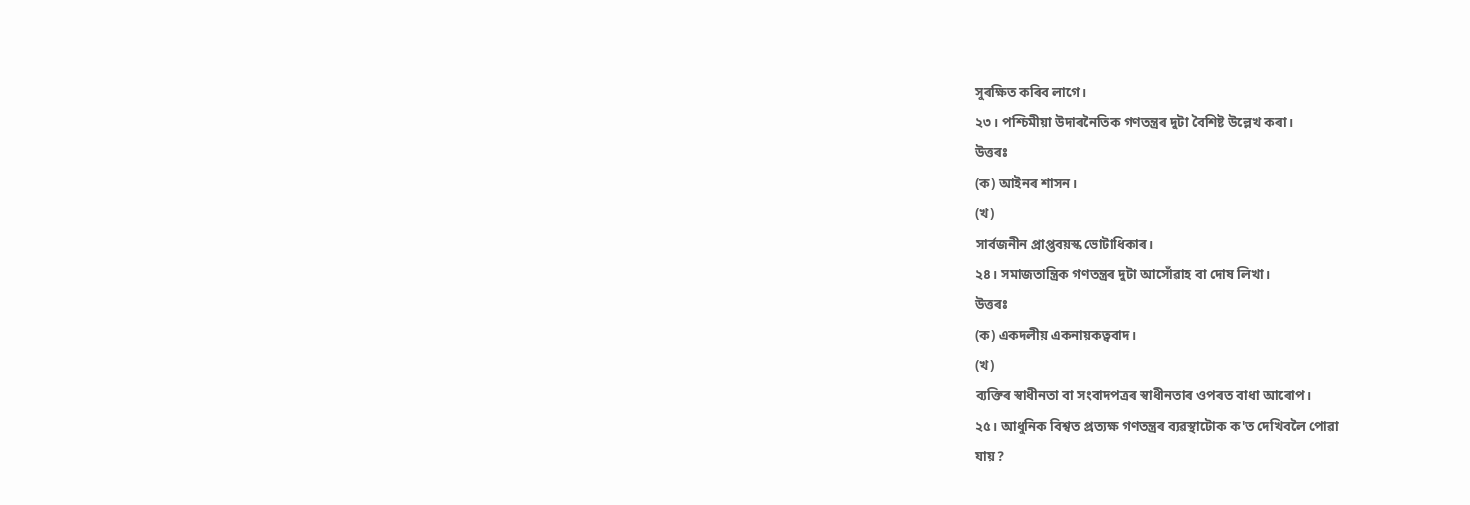সুৰক্ষিত কৰিব লাগে।
২৩। পশ্চিমীয়া উদাৰনৈতিক গণতন্ত্ৰৰ দুটা বৈশিষ্ট উল্লেখ কৰা।
উত্তৰঃ
(ক) আইনৰ শাসন।
(খ)
সার্বজনীন প্রাপ্তবয়স্ক ভোটাধিকাৰ।
২৪। সমাজতান্ত্রিক গণতন্ত্ৰৰ দুটা আসোঁৱাহ বা দোষ লিখা।
উত্তৰঃ
(ক) একদলীয় একনায়কত্ববাদ।
(খ)
ব্যক্তিৰ স্বাধীনতা বা সংবাদপত্ৰৰ স্বাধীনতাৰ ওপৰত বাধা আৰোপ।
২৫। আধুনিক বিশ্বত প্রত্যক্ষ গণতন্ত্রৰ ব্যৱস্থাটোক ক'ত দেখিবলৈ পোৱা
যায়?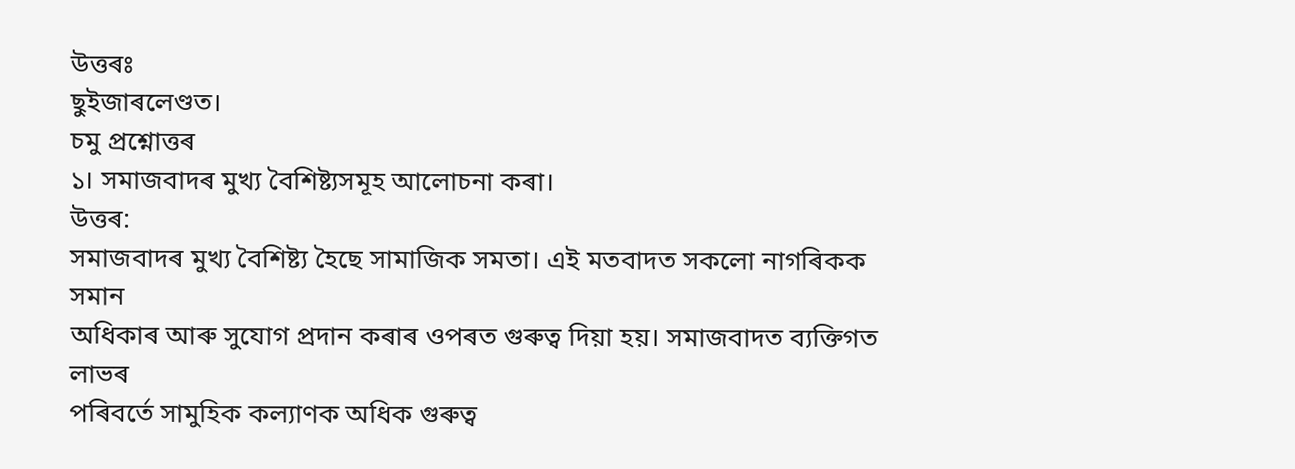উত্তৰঃ
ছুইজাৰলেণ্ডত।
চমু প্রশ্নোত্তৰ
১। সমাজবাদৰ মুখ্য বৈশিষ্ট্যসমূহ আলোচনা কৰা।
উত্তৰ:
সমাজবাদৰ মুখ্য বৈশিষ্ট্য হৈছে সামাজিক সমতা। এই মতবাদত সকলো নাগৰিকক সমান
অধিকাৰ আৰু সুযোগ প্রদান কৰাৰ ওপৰত গুৰুত্ব দিয়া হয়। সমাজবাদত ব্যক্তিগত লাভৰ
পৰিবৰ্তে সামুহিক কল্যাণক অধিক গুৰুত্ব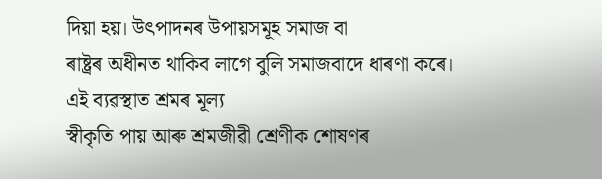দিয়া হয়। উৎপাদনৰ উপায়সমূহ সমাজ বা
ৰাষ্ট্ৰৰ অধীনত থাকিব লাগে বুলি সমাজবাদে ধাৰণা কৰে। এই ব্যৱস্থাত শ্রমৰ মূল্য
স্বীকৃতি পায় আৰু শ্রমজীৱী শ্রেণীক শোষণৰ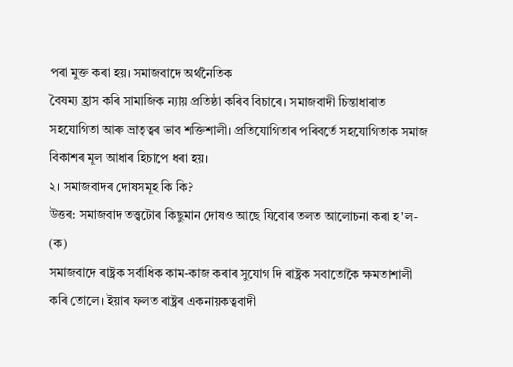পৰা মুক্ত কৰা হয়। সমাজবাদে অর্থনৈতিক
বৈষম্য হ্রাস কৰি সামাজিক ন্যায় প্রতিষ্ঠা কৰিব বিচাৰে। সমাজবাদী চিন্তাধাৰাত
সহযোগিতা আৰু ভ্রাতৃত্বৰ ভাব শক্তিশালী। প্রতিযোগিতাৰ পৰিবৰ্তে সহযোগিতাক সমাজ
বিকাশৰ মূল আধাৰ হিচাপে ধৰা হয়।
২। সমাজবাদৰ দোষসমূহ কি কি?
উত্তৰ: সমাজবাদ তত্ত্বটোৰ কিছুমান দোষও আছে যিবোৰ তলত আলোচনা কৰা হ'ল-
(ক)
সমাজবাদে ৰাষ্ট্ৰক সৰ্বাধিক কাম-কাজ কৰাৰ সুযোগ দি ৰাষ্ট্ৰক সবাতোকৈ ক্ষমতাশালী
কৰি তোলে। ইয়াৰ ফলত ৰাষ্ট্ৰৰ একনায়কত্ববাদী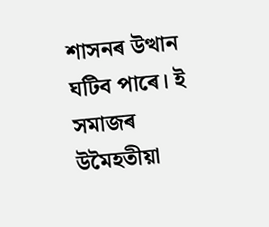শাসনৰ উত্থান ঘটিব পাৰে। ই সমাজৰ
উমৈহতীয়া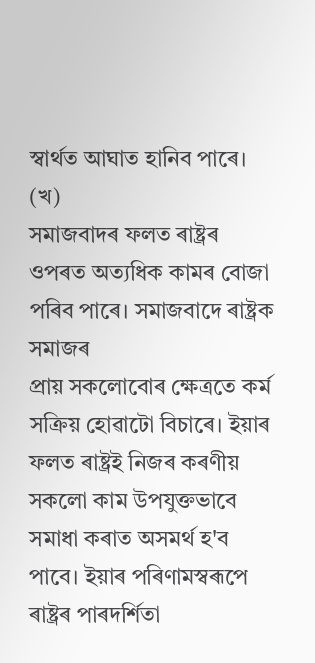স্বাৰ্থত আঘাত হানিব পাৰে।
(খ)
সমাজবাদৰ ফলত ৰাষ্ট্ৰৰ ওপৰত অত্যধিক কামৰ বোজা পৰিব পাৰে। সমাজবাদে ৰাষ্ট্ৰক সমাজৰ
প্ৰায় সকলোবোৰ ক্ষেত্ৰতে কর্ম সক্রিয় হোৱাটো বিচাৰে। ইয়াৰ ফলত ৰাষ্ট্ৰই নিজৰ কৰণীয়
সকলো কাম উপযুক্তভাবে সমাধা কৰাত অসমৰ্থ হ'ব
পাবে। ইয়াৰ পৰিণামস্বৰূপে ৰাষ্ট্ৰৰ পাৰদৰ্শিতা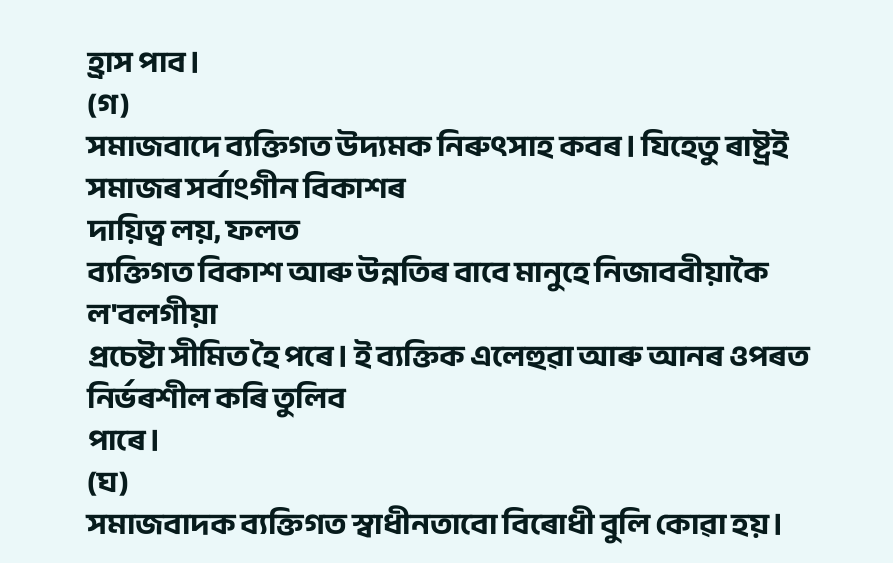হ্রাস পাব।
(গ)
সমাজবাদে ব্যক্তিগত উদ্যমক নিৰুৎসাহ কবৰ। যিহেতু ৰাষ্ট্ৰই সমাজৰ সৰ্বাংগীন বিকাশৰ
দায়িত্ব লয়, ফলত
ব্যক্তিগত বিকাশ আৰু উন্নতিৰ বাবে মানুহে নিজাববীয়াকৈ ল'বলগীয়া
প্রচেষ্টা সীমিত হৈ পৰে। ই ব্যক্তিক এলেহুৱা আৰু আনৰ ওপৰত নিৰ্ভৰশীল কৰি তুলিব
পাৰে।
(ঘ)
সমাজবাদক ব্যক্তিগত স্বাধীনতাবো বিৰোধী বুলি কোৱা হয়।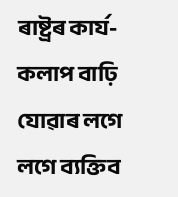ৰাষ্ট্ৰৰ কার্য-কলাপ বাঢ়ি
যোৱাৰ লগে লগে ব্যক্তিব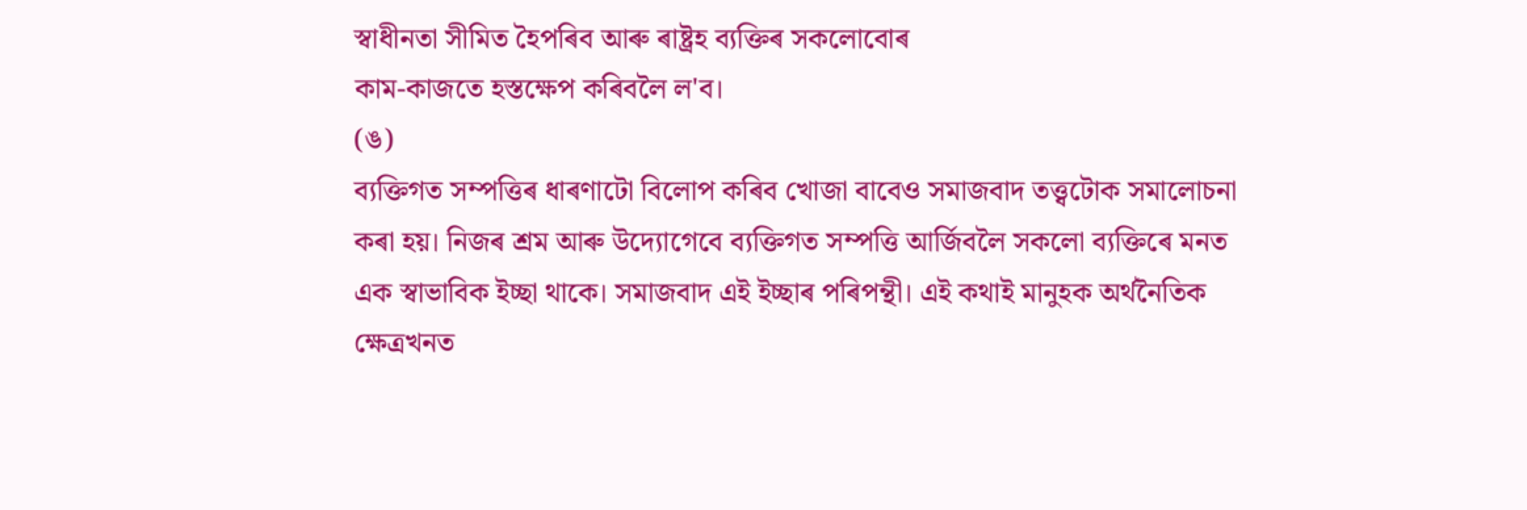স্বাধীনতা সীমিত হৈপৰিব আৰু ৰাষ্ট্ৰহ ব্যক্তিৰ সকলোবোৰ
কাম-কাজতে হস্তক্ষেপ কৰিবলৈ ল'ব।
(ঙ)
ব্যক্তিগত সম্পত্তিৰ ধাৰণাটো বিলোপ কৰিব খোজা বাবেও সমাজবাদ তত্ত্বটোক সমালোচনা
কৰা হয়। নিজৰ শ্রম আৰু উদ্যোগেবে ব্যক্তিগত সম্পত্তি আর্জিবলৈ সকলো ব্যক্তিৰে মনত
এক স্বাভাবিক ইচ্ছা থাকে। সমাজবাদ এই ইচ্ছাৰ পৰিপন্থী। এই কথাই মানুহক অর্থনৈতিক
ক্ষেত্রখনত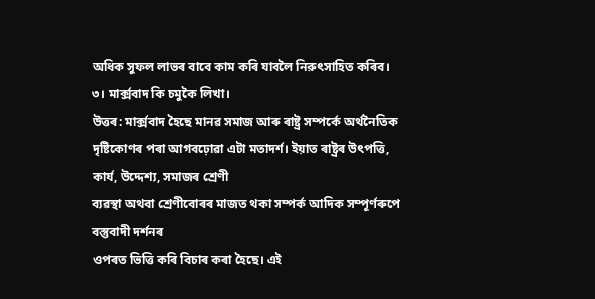অধিক সুফল লাভৰ বাবে কাম কৰি যাবলৈ নিরুৎসাহিত কৰিব।
৩। মার্ক্সবাদ কি চমুকৈ লিখা।
উত্তৰ: মার্ক্সবাদ হৈছে মানৱ সমাজ আৰু ৰাষ্ট্ৰ সম্পৰ্কে অর্থনৈতিক
দৃষ্টিকোণৰ পৰা আগবঢ়োৱা এটা মতাদর্শ। ইয়াত ৰাষ্ট্ৰৰ উৎপত্তি, কাৰ্য, উদ্দেশ্য, সমাজৰ শ্ৰেণী
ব্যৱস্থা অথবা শ্রেণীবোৰৰ মাজত থকা সম্পর্ক আদিক সম্পূর্ণৰুপে বস্তুবাদী দৰ্শনৰ
ওপৰত ভিত্তি কৰি বিচাৰ কৰা হৈছে। এই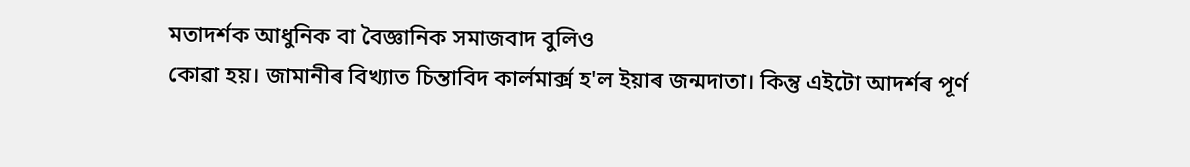মতাদর্শক আধুনিক বা বৈজ্ঞানিক সমাজবাদ বুলিও
কোৱা হয়। জামানীৰ বিখ্যাত চিন্তাবিদ কার্লমার্ক্স হ'ল ইয়াৰ জন্মদাতা। কিন্তু এইটো আদর্শৰ পূর্ণ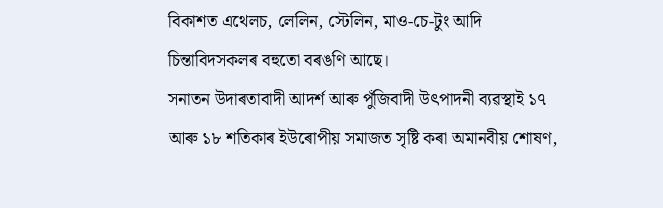বিকাশত এথেলচ, লেলিন, স্টেলিন, মাও-চে-টুং আদি
চিন্তাবিদসকলৰ বহুতো বৰঙণি আছে।
সনাতন উদাৰতাবাদী আদর্শ আৰু পুঁজিবাদী উৎপাদনী ব্যৱস্থাই ১৭
আৰু ১৮ শতিকাৰ ইউৰোপীয় সমাজত সৃষ্টি কৰা অমানবীয় শোষণ,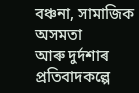বঞ্চনা, সামাজিক অসমতা
আৰু দুর্দশাৰ প্রতিবাদকল্পে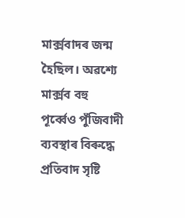মার্ক্সবাদৰ জন্ম হৈছিল। অৱশ্যে মার্ক্সব বহু
পূর্ব্বেও পুঁজিবাদী ব্যবস্থাৰ বিৰুদ্ধে প্রতিবাদ সৃষ্টি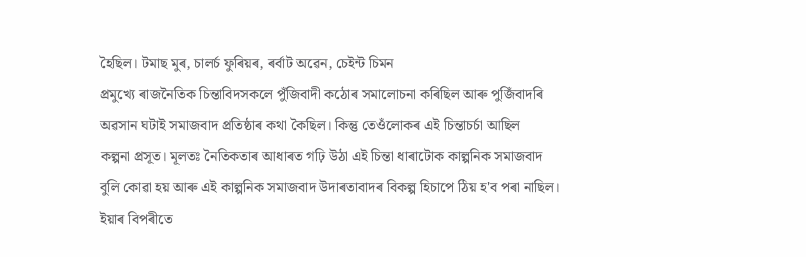হৈছিল। টমাছ মুৰ, চালর্চ ফুৰিয়ৰ, ৰর্বাট অৱেন, চেইন্ট চিমন
প্রমুখ্যে ৰাজনৈতিক চিন্তাবিদসকলে পুঁজিবাদী কঠোৰ সমালোচনা কৰিছিল আৰু পুজিঁবাদৰি
অৱসান ঘটাই সমাজবাদ প্রতিষ্ঠাৰ কথা কৈছিল। কিন্তু তেওঁলোকৰ এই চিন্তাচর্চা আছিল
কল্পনা প্রসূত। মূলতঃ নৈতিকতাৰ আধাৰত গঢ়ি উঠা এই চিন্তা ধাৰাটোক কাল্পনিক সমাজবাদ
বুলি কোৱা হয় আৰু এই কাল্পনিক সমাজবাদ উদাৰতাবাদৰ বিকল্প হিচাপে ঠিয় হ'ব পৰা নাছিল।
ইয়াৰ বিপৰীতে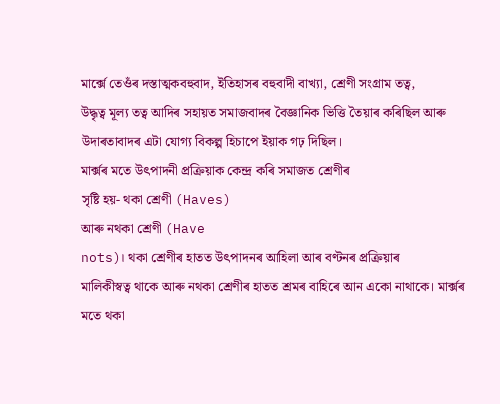মার্ক্সে তেওঁৰ দস্তাত্মকবহুবাদ, ইতিহাসৰ বহুবাদী বাখ্যা, শ্রেণী সংগ্রাম তত্ব,
উদ্ধৃত্ব মূল্য তত্ব আদিৰ সহায়ত সমাজবাদৰ বৈজ্ঞানিক ভিত্তি তৈয়াৰ কৰিছিল আৰু
উদাৰতাবাদৰ এটা যোগ্য বিকল্প হিচাপে ইয়াক গঢ় দিছিল।
মার্ক্সৰ মতে উৎপাদনী প্রক্রিয়াক কেন্দ্র কৰি সমাজত শ্রেণীৰ
সৃষ্টি হয়- থকা শ্রেণী (Haves)
আৰু নথকা শ্রেণী (Have
nots)। থকা শ্রেণীৰ হাতত উৎপাদনৰ আহিলা আৰ বণ্টনৰ প্ৰক্ৰিয়াৰ
মালিকীস্বত্ব থাকে আৰু নথকা শ্রেণীৰ হাতত শ্ৰমৰ বাহিৰে আন একো নাথাকে। মার্ক্সৰ
মতে থকা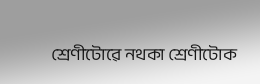শ্রেণীটোৱে নথকা শ্রেণীটোক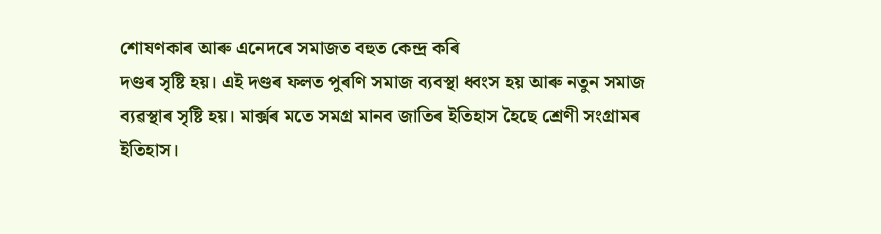শোষণকাৰ আৰু এনেদৰে সমাজত বহুত কেন্দ্ৰ কৰি
দণ্ডৰ সৃষ্টি হয়। এই দণ্ডৰ ফলত পুৰণি সমাজ ব্যবস্থা ধ্বংস হয় আৰু নতুন সমাজ
ব্যৱস্থাৰ সৃষ্টি হয়। মার্ক্সৰ মতে সমগ্র মানব জাতিৰ ইতিহাস হৈছে শ্রেণী সংগ্ৰামৰ
ইতিহাস।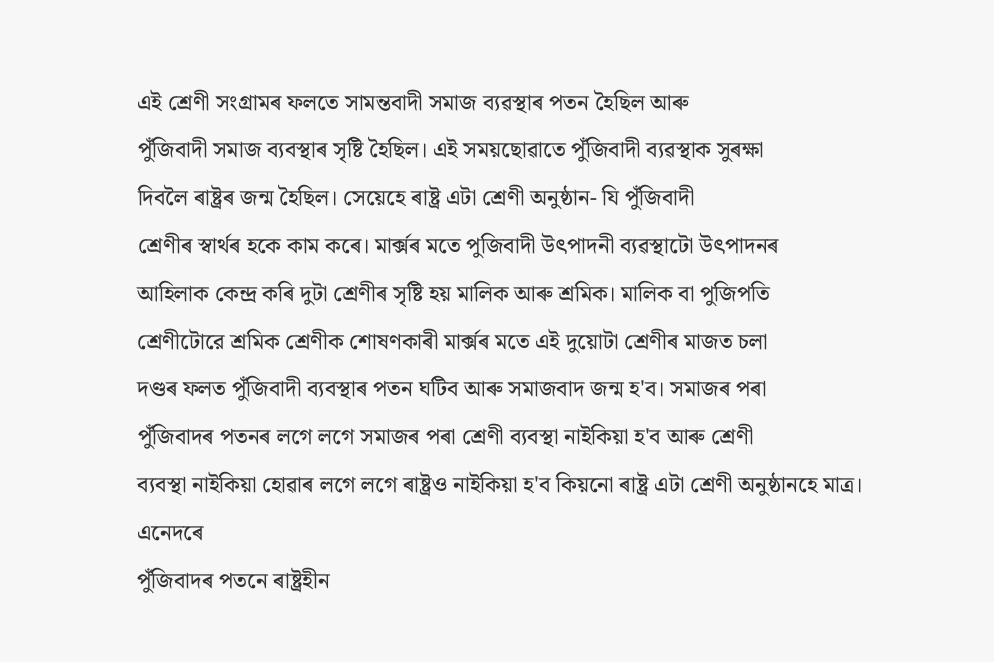এই শ্রেণী সংগ্রামৰ ফলতে সামন্তবাদী সমাজ ব্যৱস্থাৰ পতন হৈছিল আৰু
পুঁজিবাদী সমাজ ব্যবস্থাৰ সৃষ্টি হৈছিল। এই সময়ছোৱাতে পুঁজিবাদী ব্যৱস্থাক সুৰক্ষা
দিবলৈ ৰাষ্ট্ৰৰ জন্ম হৈছিল। সেয়েহে ৰাষ্ট্র এটা শ্রেণী অনুষ্ঠান- যি পুঁজিবাদী
শ্ৰেণীৰ স্বাৰ্থৰ হকে কাম কৰে। মার্ক্সৰ মতে পুজিবাদী উৎপাদনী ব্যৱস্থাটো উৎপাদনৰ
আহিলাক কেন্দ্র কৰি দুটা শ্রেণীৰ সৃষ্টি হয় মালিক আৰু শ্রমিক। মালিক বা পুজিপতি
শ্রেণীটোরে শ্রমিক শ্রেণীক শোষণকাৰী মার্ক্সৰ মতে এই দুয়োটা শ্ৰেণীৰ মাজত চলা
দণ্ডৰ ফলত পুঁজিবাদী ব্যবস্থাৰ পতন ঘটিব আৰু সমাজবাদ জন্ম হ'ব। সমাজৰ পৰা
পুঁজিবাদৰ পতনৰ লগে লগে সমাজৰ পৰা শ্রেণী ব্যবস্থা নাইকিয়া হ'ব আৰু শ্রেণী
ব্যবস্থা নাইকিয়া হোৱাৰ লগে লগে ৰাষ্ট্ৰও নাইকিয়া হ'ব কিয়নো ৰাষ্ট্ৰ এটা শ্রেণী অনুষ্ঠানহে মাত্র। এনেদৰে
পুঁজিবাদৰ পতনে ৰাষ্ট্রহীন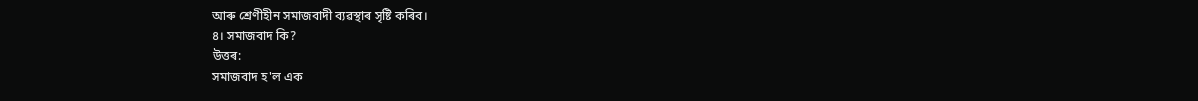আৰু শ্রেণীহীন সমাজবাদী ব্যৱস্থাৰ সৃষ্টি কৰিব।
৪। সমাজবাদ কি?
উত্তৰ:
সমাজবাদ হ'ল এক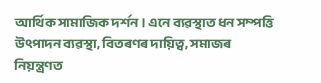আর্থিক সামাজিক দর্শন। এনে ব্যৱস্থাত ধন সম্পত্তি উৎপাদন ব্যৱস্থা, বিতৰণৰ দায়িত্ব, সমাজৰ
নিয়ন্ত্ৰণত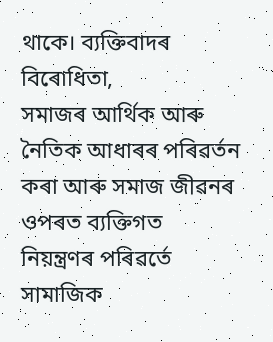থাকে। ব্যক্তিবাদৰ বিৰোধিতা,
সমাজৰ আর্থিক আৰু নৈতিক আধাৰৰ পৰিৱৰ্তন কৰা আৰু সমাজ জীৱনৰ ওপৰত ব্যক্তিগত
নিয়ন্ত্ৰণৰ পৰিৱৰ্তে সামাজিক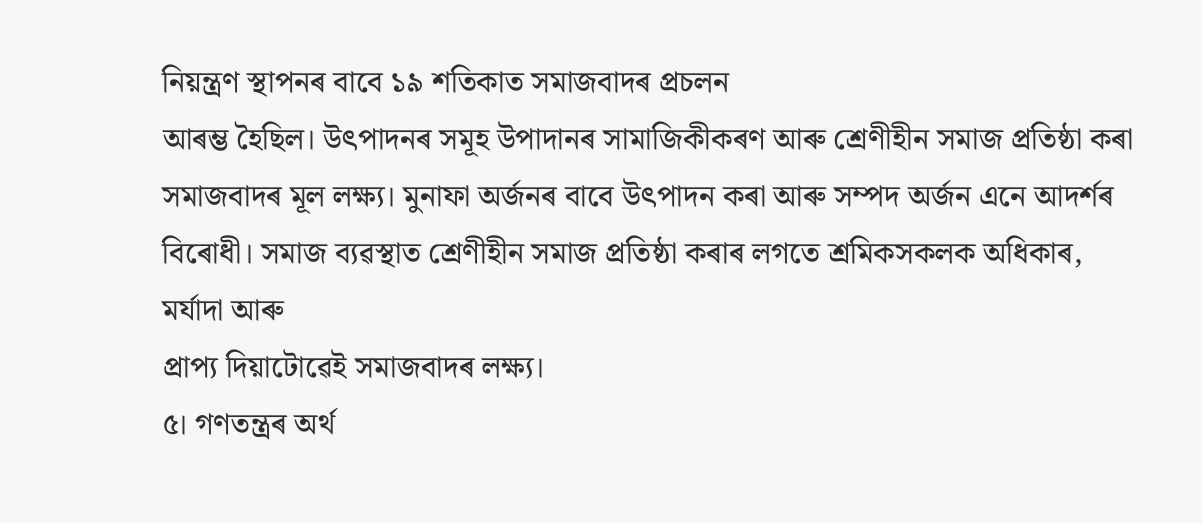নিয়ন্ত্ৰণ স্থাপনৰ বাবে ১৯ শতিকাত সমাজবাদৰ প্ৰচলন
আৰম্ভ হৈছিল। উৎপাদনৰ সমূহ উপাদানৰ সামাজিকীকৰণ আৰু শ্ৰেণীহীন সমাজ প্রতিষ্ঠা কৰা
সমাজবাদৰ মূল লক্ষ্য। মুনাফা অৰ্জনৰ বাবে উৎপাদন কৰা আৰু সম্পদ অর্জন এনে আদৰ্শৰ
বিৰোধী। সমাজ ব্যৱস্থাত শ্রেণীহীন সমাজ প্রতিষ্ঠা কৰাৰ লগতে শ্রমিকসকলক অধিকাৰ, মর্যাদা আৰু
প্ৰাপ্য দিয়াটোৱেই সমাজবাদৰ লক্ষ্য।
৫। গণতন্ত্ৰৰ অৰ্থ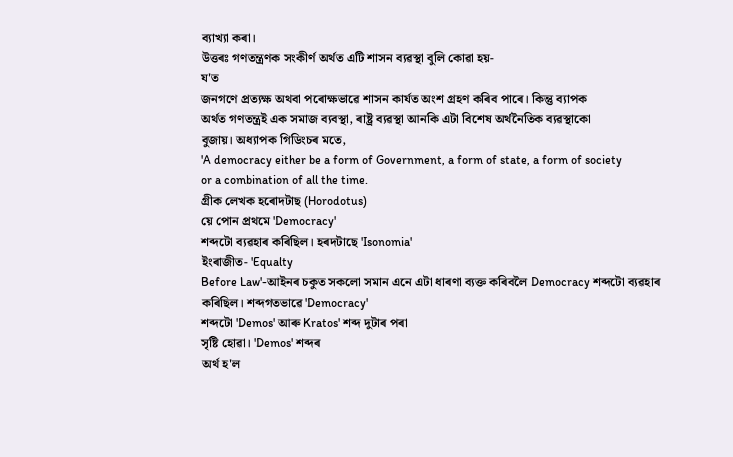ব্যাখ্যা কৰা।
উত্তৰঃ গণতন্ত্ৰণক সংকীর্ণ অর্থত এটি শাসন ব্যৱস্থা বুলি কোৱা হয়-
য'ত
জনগণে প্রত্যক্ষ অথবা পৰোক্ষভাৱে শাসন কার্যত অংশ গ্রহণ কৰিব পাৰে। কিন্তু ব্যাপক
অর্থত গণতন্ত্রই এক সমাজ ব্যবস্থা, ৰাষ্ট্র ব্যৱস্থা আনকি এটা বিশেষ অর্থনৈতিক ব্যৱস্থাকো
বুজায়। অধ্যাপক গিডিংচৰ মতে,
'A democracy either be a form of Government, a form of state, a form of society
or a combination of all the time.
গ্রীক লেখক হৰোদটাছ (Horodotus)
য়ে পোন প্রথমে 'Democracy'
শব্দটো ব্যৱহাৰ কৰিছিল। হৰদটাছে 'Isonomia'
ইংৰাজীত- 'Equalty
Before Law'-আইনৰ চকুত সকলো সমান এনে এটা ধাৰণা ব্যক্ত কৰিবলৈ Democracy শব্দটো ব্যৱহাৰ
কৰিছিল। শব্দগতভাৱে 'Democracy'
শব্দটো 'Demos' আৰু Kratos' শব্দ দুটাৰ পৰা
সৃষ্টি হোৱা। 'Demos' শব্দৰ
অৰ্থ হ'ল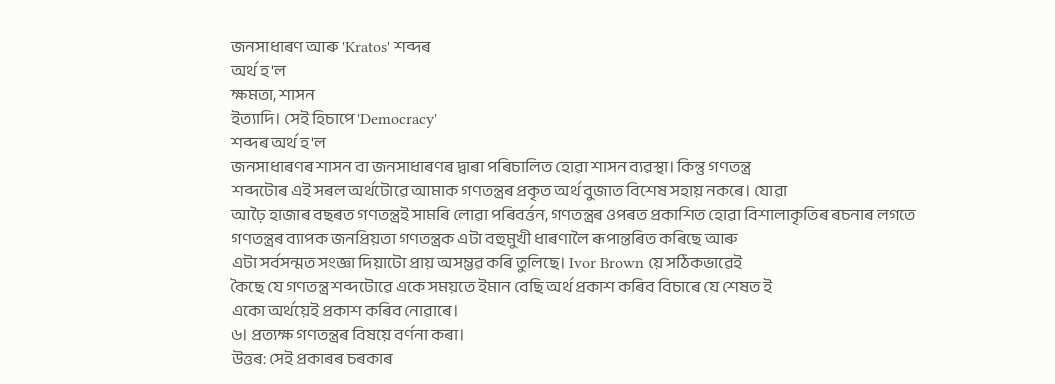জনসাধাৰণ আৰু 'Kratos' শব্দৰ
অৰ্থ হ'ল
ক্ষমতা, শাসন
ইত্যাদি। সেই হিচাপে 'Democracy'
শব্দৰ অৰ্থ হ'ল
জনসাধাৰণৰ শাসন বা জনসাধাৰণৰ দ্বাৰা পৰিচালিত হোৱা শাসন ব্যৱস্থা। কিন্তু গণতন্ত্র
শব্দটোৰ এই সৰল অর্থটোৱে আমাক গণতন্ত্ৰৰ প্রকৃত অর্থ বুজাত বিশেষ সহায় নকৰে। যোৱা
আঢ়ৈ হাজাৰ বছৰত গণতন্ত্রই সামৰি লোৱা পৰিবৰ্ত্তন, গণতন্ত্ৰৰ ওপৰত প্ৰকাশিত হোৱা বিশালাকৃতিৰ ৰচনাৰ লগতে
গণতন্ত্ৰৰ ব্যাপক জনপ্রিয়তা গণতন্ত্রক এটা বহুমুখী ধাৰণালৈ ৰূপান্তৰিত কৰিছে আৰু
এটা সর্বসন্মত সংজ্ঞা দিয়াটো প্রায় অসম্ভৱ কৰি তুলিছে। Ivor Brown য়ে সঠিকভাৱেই
কৈছে যে গণতন্ত্র শব্দটোৱে একে সময়তে ইমান বেছি অর্থ প্রকাশ কৰিব বিচাৰে যে শেষত ই
একো অর্থয়েই প্রকাশ কৰিব নোৱাৰে।
৬। প্রত্যক্ষ গণতন্ত্ৰৰ বিষয়ে বর্ণনা কৰা।
উত্তৰ: সেই প্ৰকাৰৰ চৰকাৰ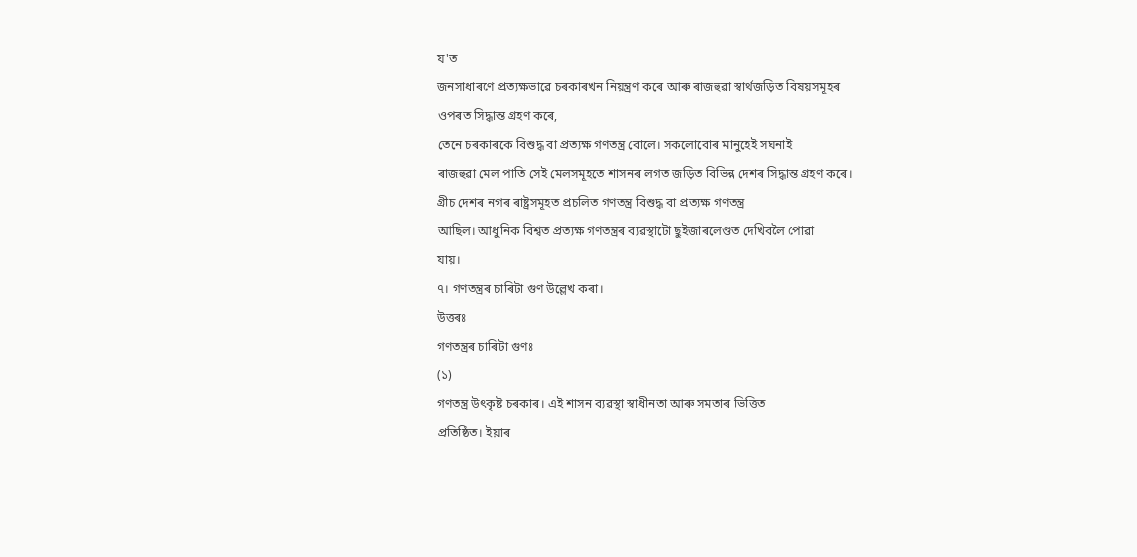য'ত
জনসাধাৰণে প্রত্যক্ষভাৱে চৰকাৰখন নিয়ন্ত্রণ কৰে আৰু ৰাজহুৱা স্বার্থজড়িত বিষয়সমূহৰ
ওপৰত সিদ্ধান্ত গ্রহণ কৰে,
তেনে চৰকাৰকে বিশুদ্ধ বা প্রত্যক্ষ গণতন্ত্র বোলে। সকলোবোৰ মানুহেই সঘনাই
ৰাজহুৱা মেল পাতি সেই মেলসমূহতে শাসনৰ লগত জড়িত বিভিন্ন দেশৰ সিদ্ধান্ত গ্রহণ কৰে।
গ্ৰীচ দেশৰ নগৰ ৰাষ্ট্রসমূহত প্রচলিত গণতন্ত্র বিশুদ্ধ বা প্রত্যক্ষ গণতন্ত্র
আছিল। আধুনিক বিশ্বত প্রত্যক্ষ গণতন্ত্ৰৰ ব্যৱস্থাটো ছুইজাৰলেণ্ডত দেখিবলৈ পোৱা
যায়।
৭। গণতন্ত্ৰৰ চাৰিটা গুণ উল্লেখ কৰা।
উত্তৰঃ
গণতন্ত্ৰৰ চাৰিটা গুণঃ
(১)
গণতন্ত্ৰ উৎকৃষ্ট চৰকাৰ। এই শাসন ব্যৱস্থা স্বাধীনতা আৰু সমতাৰ ভিত্তিত
প্রতিষ্ঠিত। ইয়াৰ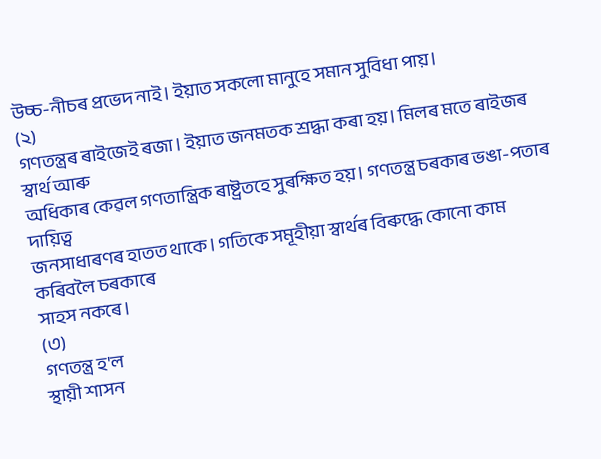উচ্চ-নীচৰ প্রভেদ নাই। ইয়াত সকলো মানুহে সমান সুবিধা পায়।
(২)
গণতন্ত্ৰৰ ৰাইজেই ৰজা। ইয়াত জনমতক শ্রদ্ধা কৰা হয়। মিলৰ মতে ৰাইজৰ স্বার্থ আৰু
অধিকাৰ কেৱল গণতান্ত্রিক ৰাষ্ট্ৰতহে সুৰক্ষিত হয়। গণতন্ত্ৰ চৰকাৰ ভঙা-পতাৰ দায়িত্ব
জনসাধাৰণৰ হাতত থাকে। গতিকে সমূহীয়া স্বার্থৰ বিৰুদ্ধে কোনো কাম কৰিবলৈ চৰকাৰে
সাহস নকৰে।
(৩)
গণতন্ত্র হ'ল
স্থায়ী শাসন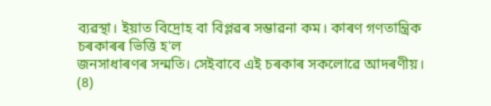ব্যৱস্থা। ইয়াত বিদ্রোহ বা বিপ্লৱৰ সম্ভাৱনা কম। কাৰণ গণতান্ত্রিক
চৰকাৰৰ ভিত্তি হ'ল
জনসাধাৰণৰ সন্মতি। সেইবাবে এই চৰকাৰ সকলোৱে আদৰণীয়।
(৪)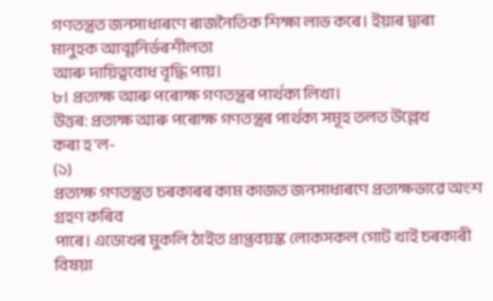গণতন্ত্রত জনসাধাৰণে ৰাজনৈতিক শিক্ষা লাভ কৰে। ইয়াৰ দ্বাৰা মানুহক আত্মনিৰ্ভৰশীলতা
আৰু দায়িত্ববোধ বৃদ্ধি পায়।
৮। প্রত্যক্ষ আৰু পৰোক্ষ গণতন্ত্ৰৰ পাৰ্থক্য লিখা।
উত্তৰ: প্রত্যক্ষ আৰু পৰোক্ষ গণতন্ত্ৰৰ পাৰ্থক্য সমূহ তলত উল্লেখ
কৰা হ'ল-
(১)
প্রত্যক্ষ গণতন্ত্রত চৰকাৰৰ কাম কাজত জনসাধাৰণে প্রত্যক্ষভাৱে অংশ গ্রহণ কৰিব
পাৰে। এডোখৰ মুকলি ঠাইত প্রাপ্তবয়স্ক লোকসকল গোট খাই চৰকাৰী বিষয়া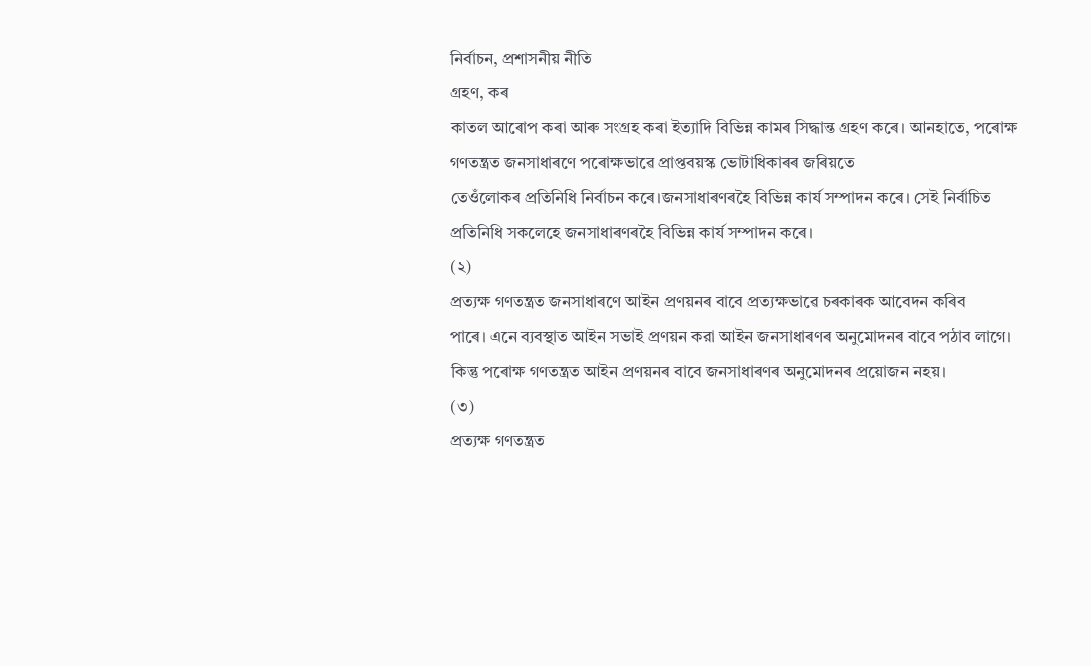নির্বাচন, প্রশাসনীয় নীতি
গ্রহণ, কৰ
কাতল আৰোপ কৰা আৰু সংগ্রহ কৰা ইত্যাদি বিভিন্ন কামৰ সিদ্ধান্ত গ্রহণ কৰে। আনহাতে, পৰোক্ষ
গণতন্ত্রত জনসাধাৰণে পৰোক্ষভাৱে প্রাপ্তবয়স্ক ভোটাধিকাৰৰ জৰিয়তে
তেওঁলোকৰ প্রতিনিধি নির্বাচন কৰে।জনসাধাৰণৰহৈ বিভিন্ন কার্য সম্পাদন কৰে। সেই নির্বাচিত
প্রতিনিধি সকলেহে জনসাধাৰণৰহৈ বিভিন্ন কার্য সম্পাদন কৰে।
(২)
প্রত্যক্ষ গণতন্ত্রত জনসাধাৰণে আইন প্রণয়নৰ বাবে প্রত্যক্ষভাৱে চৰকাৰক আবেদন কৰিব
পাৰে। এনে ব্যবস্থাত আইন সভাই প্রণয়ন করা আইন জনসাধাৰণৰ অনুমোদনৰ বাবে পঠাব লাগে।
কিন্তু পৰোক্ষ গণতন্ত্রত আইন প্রণয়নৰ বাবে জনসাধাৰণৰ অনুমোদনৰ প্রয়োজন নহয়।
(৩)
প্রত্যক্ষ গণতন্ত্রত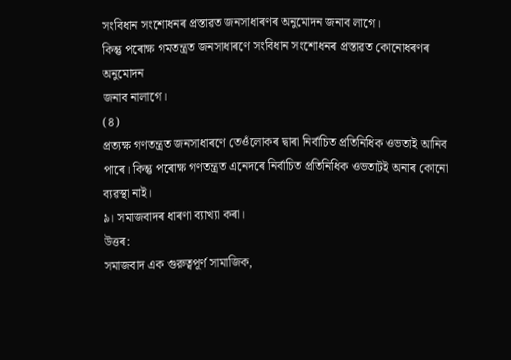সংবিধান সংশোধনৰ প্ৰস্তাৱত জনসাধাৰণৰ অনুমোদন জনাব লাগে।
কিন্তু পৰোক্ষ গমতন্ত্ৰত জনসাধাৰণে সংবিধান সংশোধনৰ প্ৰস্তাৱত কোনোধৰণৰ অনুমোদন
জনাব নালাগে।
(৪)
প্রত্যক্ষ গণতন্ত্ৰত জনসাধাৰণে তেওঁলোকৰ দ্বাৰা নিৰ্বাচিত প্রতিনিধিক ওভতাই আনিব
পাৰে। কিন্তু পৰোক্ষ গণতন্ত্রত এনেদৰে নিৰ্বাচিত প্রতিনিধিক ওভতাটই অনাৰ কোনো
ব্যৱস্থা নাই।
৯। সমাজবাদৰ ধাৰণা ব্যাখ্যা কৰা।
উত্তৰ:
সমাজবাদ এক গুরুত্বপূর্ণ সামাজিক,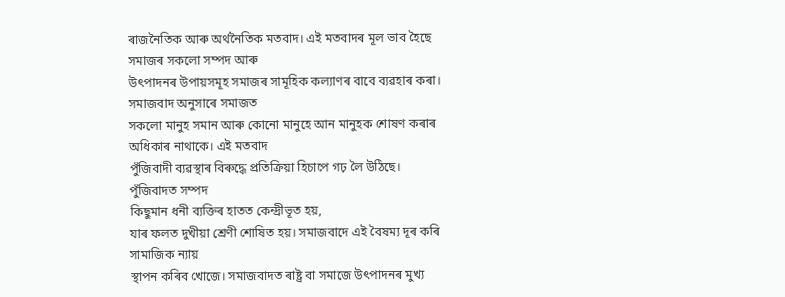ৰাজনৈতিক আৰু অর্থনৈতিক মতবাদ। এই মতবাদৰ মূল ভাব হৈছে সমাজৰ সকলো সম্পদ আৰু
উৎপাদনৰ উপায়সমূহ সমাজৰ সামূহিক কল্যাণৰ বাবে ব্যৱহাৰ কৰা। সমাজবাদ অনুসাৰে সমাজত
সকলো মানুহ সমান আৰু কোনো মানুহে আন মানুহক শোষণ কৰাৰ অধিকাৰ নাথাকে। এই মতবাদ
পুঁজিবাদী ব্যৱস্থাৰ বিৰুদ্ধে প্রতিক্রিয়া হিচাপে গঢ় লৈ উঠিছে। পুঁজিবাদত সম্পদ
কিছুমান ধনী ব্যক্তিৰ হাতত কেন্দ্রীভূত হয়,
যাৰ ফলত দুখীয়া শ্রেণী শোষিত হয়। সমাজবাদে এই বৈষম্য দূৰ কৰি সামাজিক ন্যায়
স্থাপন কৰিব খোজে। সমাজবাদত ৰাষ্ট্ৰ বা সমাজে উৎপাদনৰ মুখ্য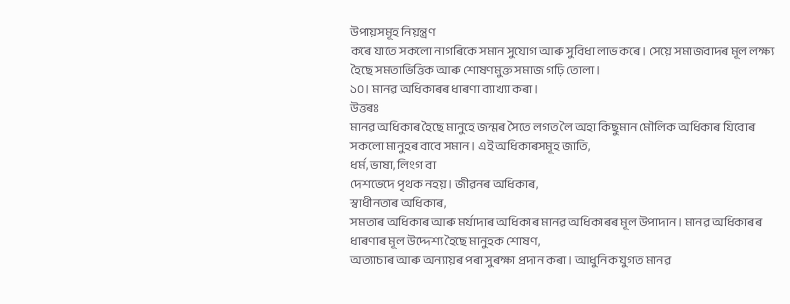উপায়সমূহ নিয়ন্ত্রণ
কৰে যাতে সকলো নাগৰিকে সমান সুযোগ আৰু সুবিধা লাভ কৰে। সেয়ে সমাজবাদৰ মূল লক্ষ্য
হৈছে সমতাভিত্তিক আৰু শোষণমুক্ত সমাজ গঢ়ি তোলা।
১০। মানৱ অধিকাৰৰ ধাৰণা ব্যাখ্যা কৰা।
উত্তৰঃ
মানৱ অধিকাৰ হৈছে মানুহে জন্মৰ সৈতে লগত লৈ অহা কিছুমান মৌলিক অধিকাৰ যিবোৰ
সকলো মানুহৰ বাবে সমান। এই অধিকাৰসমূহ জাতি,
ধর্ম, ভাষা, লিংগ বা
দেশভেদে পৃথক নহয়। জীৱনৰ অধিকাৰ,
স্বাধীনতাৰ অধিকাৰ,
সমতাৰ অধিকাৰ আৰু মর্যাদাৰ অধিকাৰ মানৱ অধিকাৰৰ মূল উপাদান। মানৱ অধিকাৰৰ
ধাৰণাৰ মূল উদ্দেশ্য হৈছে মানুহক শোষণ,
অত্যাচাৰ আৰু অন্যায়ৰ পৰা সুৰক্ষা প্রদান কৰা। আধুনিক যুগত মানৱ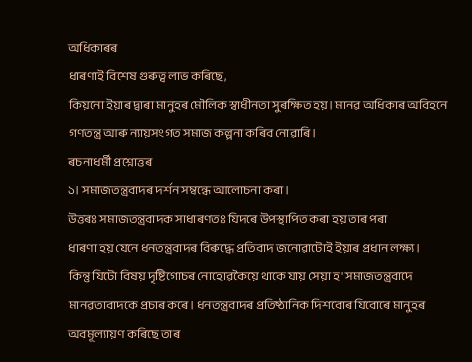অধিকাৰৰ
ধাৰণাই বিশেষ গুৰুত্ব লাভ কৰিছে,
কিয়নো ইয়াৰ দ্বাৰা মানুহৰ মৌলিক স্বাধীনতা সুৰক্ষিত হয়। মানৱ অধিকাৰ অবিহনে
গণতন্ত্র আৰু ন্যায়সংগত সমাজ কল্পনা কৰিব নোৱাৰি।
ৰচনাধর্মী প্রশ্নোত্তৰ
১। সমাজতন্ত্রবাদৰ দর্শন সম্বন্ধে আলোচনা কৰা।
উত্তৰঃ সমাজতন্ত্রবাদক সাধাৰণতঃ যিদৰে উপস্থাপিত কৰা হয় তাৰ পৰা
ধাৰণা হয় যেনে ধনতন্ত্রবাদৰ বিৰুদ্ধে প্রতিবাদ জনোৱাটোই ইয়াৰ প্রধান লক্ষ্য।
কিন্তু যিটো বিষয় দৃষ্টিগোচৰ নোহোৱকৈয়ে থাকে যায় সেয়া হ' সমাজতন্ত্রবাদে
মানৱতাবাদকে প্রচাৰ কৰে। ধনতন্ত্রবাদৰ প্রতিষ্ঠানিক দিশবোৰ যিবোৰে মানুহৰ
অবমূল্যায়ণ কৰিছে তাৰ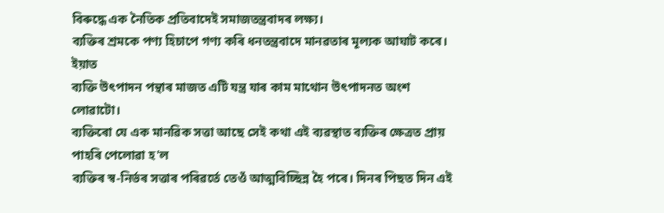বিৰুদ্ধে এক নৈতিক প্রতিবাদেই সমাজতন্ত্রবাদৰ লক্ষ্য।
ব্যক্তিৰ শ্রমকে পণ্য হিচাপে গণ্য কৰি ধনতন্ত্রবাদে মানৱতাৰ মূল্যক আঘাট কৰে। ইয়াত
ব্যক্তি উৎপাদন পন্থাৰ মাজত এটি যন্ত্র যাৰ কাম মাথোন উৎপাদনত অংশ লোৱাটো।
ব্যক্তিৰো যে এক মানৱিক সত্তা আছে সেই কথা এই ব্যৱস্থাত ব্যক্তিৰ ক্ষেত্রত প্রায়
পাহৰি পেলোৱা হ'ল
ব্যক্তিৰ স্ব-নির্ভৰ সত্তাৰ পৰিৱর্তে তেওঁ আত্মবিচ্ছিন্ন হৈ পৰে। দিনৰ পিছত দিন এই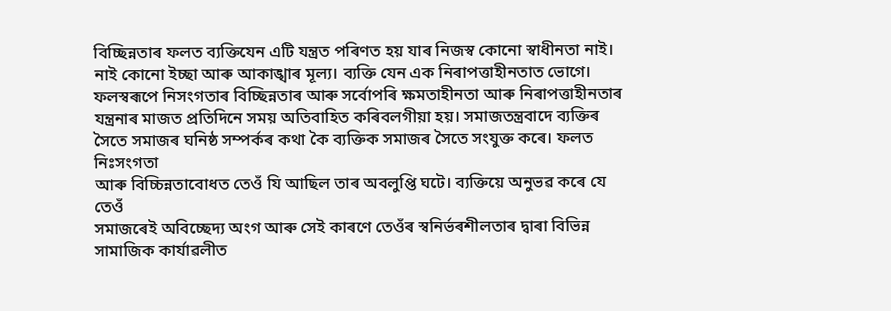বিচ্ছিন্নতাৰ ফলত ব্যক্তিযেন এটি যন্ত্রত পৰিণত হয় যাৰ নিজস্ব কোনো স্বাধীনতা নাই।
নাই কোনো ইচ্ছা আৰু আকাঙ্খাৰ মূল্য। ব্যক্তি যেন এক নিৰাপত্তাহীনতাত ভোগে।
ফলস্বৰূপে নিসংগতাৰ বিচ্ছিন্নতাৰ আৰু সর্বোপৰি ক্ষমতাহীনতা আৰু নিৰাপত্তাহীনতাৰ
যন্ত্ৰনাৰ মাজত প্রতিদিনে সময় অতিবাহিত কৰিবলগীয়া হয়। সমাজতন্ত্রবাদে ব্যক্তিৰ
সৈতে সমাজৰ ঘনিষ্ঠ সম্পৰ্কৰ কথা কৈ ব্যক্তিক সমাজৰ সৈতে সংযুক্ত কৰে। ফলত নিঃসংগতা
আৰু বিচ্চিন্নতাবোধত তেওঁ যি আছিল তাৰ অবলুপ্তি ঘটে। ব্যক্তিয়ে অনুভৱ কৰে যে তেওঁ
সমাজৰেই অবিচ্ছেদ্য অংগ আৰু সেই কাৰণে তেওঁৰ স্বনির্ভৰশীলতাৰ দ্বাৰা বিভিন্ন
সামাজিক কার্যাৱলীত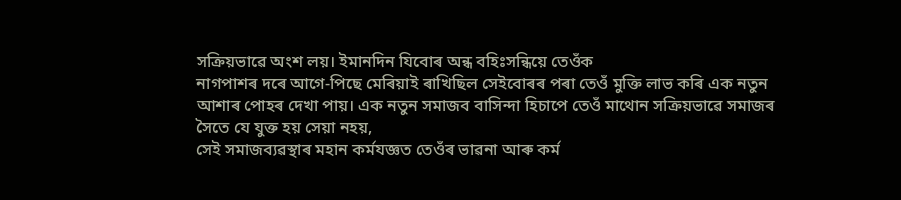সক্রিয়ভাৱে অংশ লয়। ইমানদিন যিবোৰ অন্ধ বহিঃসন্ধিয়ে তেওঁক
নাগপাশৰ দৰে আগে-পিছে মেৰিয়াই ৰাখিছিল সেইবোৰৰ পৰা তেওঁ মুক্তি লাভ কৰি এক নতুন
আশাৰ পোহৰ দেখা পায়। এক নতুন সমাজব বাসিন্দা হিচাপে তেওঁ মাথোন সক্রিয়ভাৱে সমাজৰ
সৈতে যে যুক্ত হয় সেয়া নহয়,
সেই সমাজব্যৱস্থাৰ মহান কর্মযজ্ঞত তেওঁৰ ভাৱনা আৰু কর্ম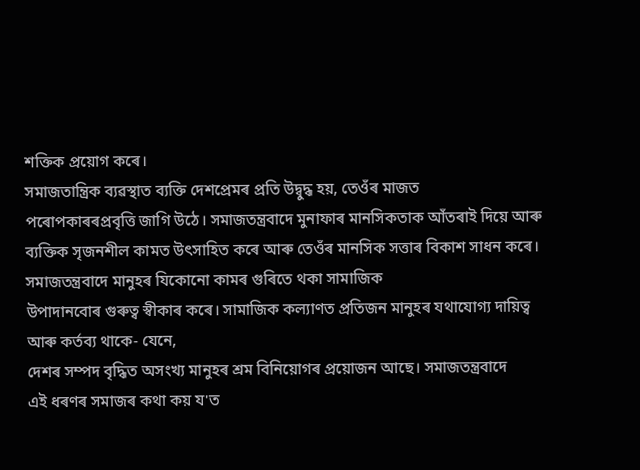শক্তিক প্রয়োগ কৰে।
সমাজতান্ত্রিক ব্যৱস্থাত ব্যক্তি দেশপ্ৰেমৰ প্ৰতি উদ্বুদ্ধ হয়, তেওঁৰ মাজত
পৰোপকাৰৰপ্ৰবৃত্তি জাগি উঠে। সমাজতন্ত্রবাদে মুনাফাৰ মানসিকতাক আঁতৰাই দিয়ে আৰু
ব্যক্তিক সৃজনশীল কামত উৎসাহিত কৰে আৰু তেওঁৰ মানসিক সত্তাৰ বিকাশ সাধন কৰে।
সমাজতন্ত্রবাদে মানুহৰ যিকোনো কামৰ গুৰিতে থকা সামাজিক
উপাদানবোৰ গুৰুত্ব স্বীকাৰ কৰে। সামাজিক কল্যাণত প্রতিজন মানুহৰ যথাযোগ্য দায়িত্ব
আৰু কৰ্তব্য থাকে- যেনে,
দেশৰ সম্পদ বৃদ্ধিত অসংখ্য মানুহৰ শ্রম বিনিয়োগৰ প্ৰয়োজন আছে। সমাজতন্ত্রবাদে
এই ধৰণৰ সমাজৰ কথা কয় য'ত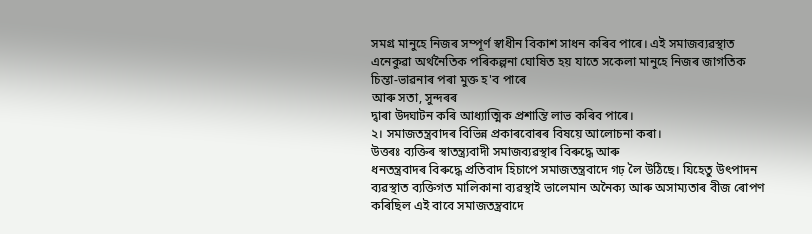সমগ্ৰ মানুহে নিজৰ সম্পূৰ্ণ স্বাধীন বিকাশ সাধন কৰিব পাৰে। এই সমাজব্যৱস্থাত
এনেকুৱা অর্থনৈতিক পৰিকল্পনা ঘোষিত হয় যাতে সকেলা মানুহে নিজৰ জাগতিক
চিন্তা-ভাৱনাৰ পৰা মুক্ত হ'ব পাৰে
আৰু সতা, সুন্দৰৰ
দ্বাৰা উদ্ঘাটন কৰি আধ্যাত্মিক প্রশান্তি লাভ কৰিব পাৰে।
২। সমাজতন্ত্রবাদৰ বিভিন্ন প্রকাৰবোৰৰ বিষয়ে আলোচনা কৰা।
উত্তৰঃ ব্যক্তিৰ স্বাতন্ত্র্যবাদী সমাজব্যৱস্থাৰ বিৰুদ্ধে আৰু
ধনতন্ত্রবাদৰ বিৰুদ্ধে প্রতিবাদ হিচাপে সমাজতন্ত্রবাদে গঢ় লৈ উঠিছে। যিহেতু উৎপাদন
ব্যৱস্থাত ব্যক্তিগত মালিকানা ব্যৱস্থাই ভালেমান অনৈক্য আৰু অসাম্যতাৰ বীজ ৰোপণ
কৰিছিল এই বাবে সমাজতন্ত্রবাদে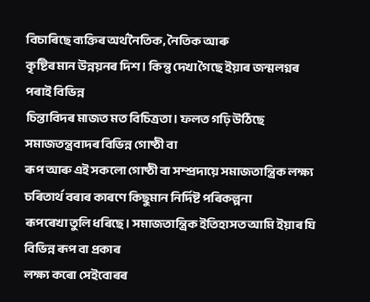বিচাৰিছে ব্যক্তিৰ অর্থনৈতিক, নৈতিক আৰু
কৃষ্টিৰ মান উন্নয়নৰ দিশ। কিন্তু দেখা গৈছে ইয়াৰ জন্মলগ্নৰ পৰাই বিভিন্ন
চিন্তাবিদৰ মাজত মত বিচিত্রতা। ফলত গঢ়ি উঠিছে সমাজতন্ত্রবাদৰ বিভিন্ন গোষ্ঠী বা
ৰূপ আৰু এই সকলো গোষ্ঠী বা সম্প্রদায়ে সমাজতান্ত্রিক লক্ষ্য চৰিতাৰ্থ বৰাৰ কাৰণে কিছুমান নির্দিষ্ট পৰিকল্পনা
ৰূপৰেখা তুলি ধৰিছে। সমাজতান্ত্রিক ইতিহাসত আমি ইয়াৰ যি বিভিন্ন ৰূপ বা প্রকাৰ
লক্ষ্য কৰো সেইবোৰৰ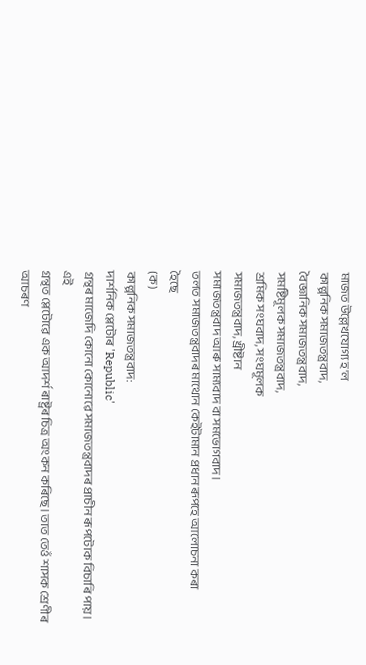মাজত উল্লেখযোগ্য হ'ল
কাল্পনিক সমাজতন্ত্রবাদ,
বৈজ্ঞানিক সমাজতন্ত্রবাদ,
সমষ্টিমূলক সমাজতন্ত্রবাদ,
শ্রমিক সংঘবাদ, সংঘমূলক
সমাজতন্ত্রবাদ, খ্রীষ্টান
সমাজতন্ত্রবাদ আৰু সাম্যবাদ বা সমভোগবাদ।
তলত সমাজতন্ত্রবাদৰ মাথোন কেইটামান প্রধান ৰূপহে আলোচনা কৰা
হৈছে
(ক)
কাল্পনিক সমাজতন্ত্রবাদ:
দার্শনিক প্লেটোৰ 'Republic'
গ্রন্থৰ মাজেদি কোনো কোনোৱে সমাজতন্ত্রবাদৰ প্রাচীন ৰূপটোক বিচাৰি পায়। এই
গ্রন্থত প্লেটোৱে এক আদর্শ ৰাষ্ট্ৰৰ চিত্র অংকন কৰিছে। তাত তেওঁ শাসক শ্রেণীৰ আচৰণ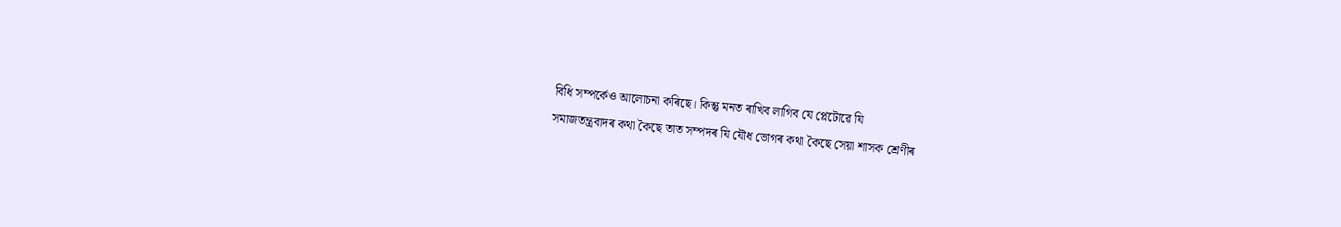বিধি সম্পর্কেও আলোচনা কৰিছে। কিন্তু মনত ৰাখিব লাগিব যে প্লেটোৱে যি
সমাজতন্ত্রবাদৰ কথা কৈছে তাত সম্পদৰ যি যৌধ ভোগৰ কথা কৈছে সেয়া শাসক শ্রেণীৰ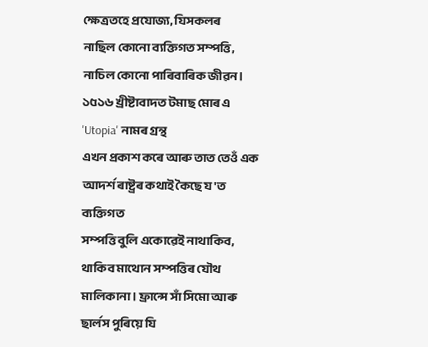ক্ষেত্ৰতহে প্রযোজ্য, যিসকলৰ
নাছিল কোনো ব্যক্তিগত সম্পত্তি,
নাচিল কোনো পাৰিবাৰিক জীৱন। ১৫১৬ খ্রীষ্টাবাদত টমাছ মোৰ এ 'Utopia' নামৰ গ্ৰন্থ
এখন প্রকাশ কৰে আৰু তাত তেওঁ এক আদর্শ ৰাষ্ট্রৰ কথাই কৈছে য'ত ব্যক্তিগত
সম্পত্তি বুলি একোৱেই নাথাকিব,
থাকিব মাথোন সম্পত্তিৰ যৌথ মালিকানা। ফ্রান্সে সাঁ সিমো আৰু ছার্লস পুৰিয়ে যি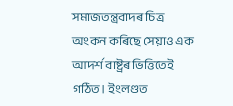সমাজতন্ত্রবাদৰ চিত্ৰ অংকন কৰিছে সেয়াও এক আদর্শ বাষ্ট্রৰ ভিত্তিতেই গঠিত। ইংলণ্ডত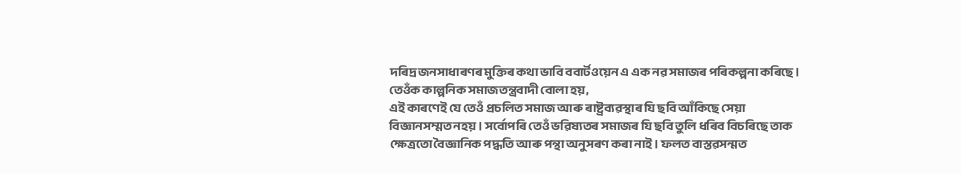দৰিদ্ৰ জনসাধাৰণৰ মুক্তিৰ কথা ভাবি ববার্টওয়েন এ এক নৱ সমাজৰ পৰিকল্পনা কৰিছে।
তেওঁক কাল্পনিক সমাজতন্ত্রবাদী বোলা হয়,
এই কাৰণেই যে তেওঁ প্রচলিত সমাজ আৰু ৰাষ্ট্ৰব্যৱস্থাৰ যি ছবি আঁকিছে সেয়া
বিজ্ঞানসম্মত নহয়। সর্বোপৰি তেওঁ ভৱিষ্যতৰ সমাজৰ যি ছবি তুলি ধৰিব বিচৰিছে তাক
ক্ষেত্রতো বৈজ্ঞানিক পদ্ধতি আৰু পন্থা অনুসৰণ কৰা নাই। ফলত বাস্তৱসন্মত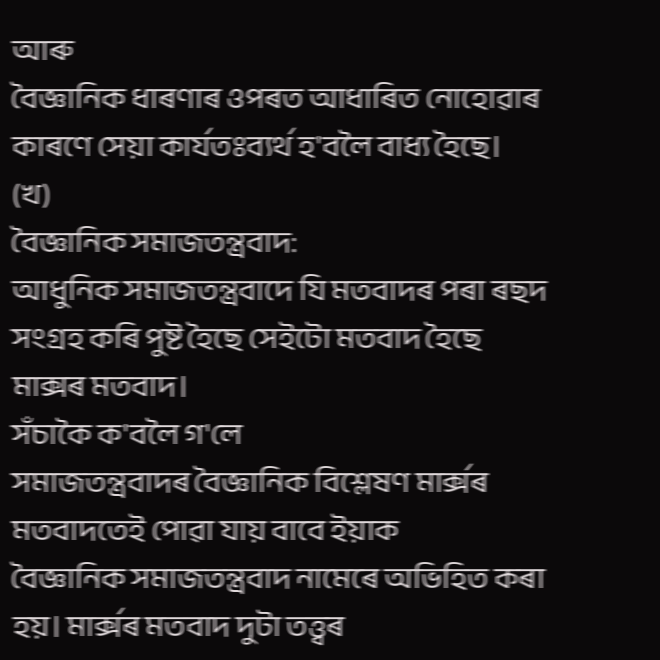আৰু
বৈজ্ঞানিক ধাৰণাৰ ওপৰত আধাৰিত নোহোৱাৰ কাৰণে সেয়া কার্যতঃব্যর্থ হ'বলৈ বাধ্য হৈছে।
(খ)
বৈজ্ঞানিক সমাজতন্ত্রবাদ:
আধুনিক সমাজতন্ত্রবাদে যি মতবাদৰ পৰা ৰছদ সংগ্রহ কৰি পুষ্ট হৈছে সেইটো মতবাদ হৈছে মাক্সৰ মতবাদ।
সঁচাকৈ ক'বলৈ গ'লে
সমাজতন্ত্রবাদৰ বৈজ্ঞানিক বিশ্লেষণ মার্ক্সৰ মতবাদতেই পোৱা যায় বাবে ইয়াক
বৈজ্ঞানিক সমাজতন্ত্রবাদ নামেৰে অভিহিত কৰা হয়। মার্ক্সৰ মতবাদ দুটা তত্ত্বৰ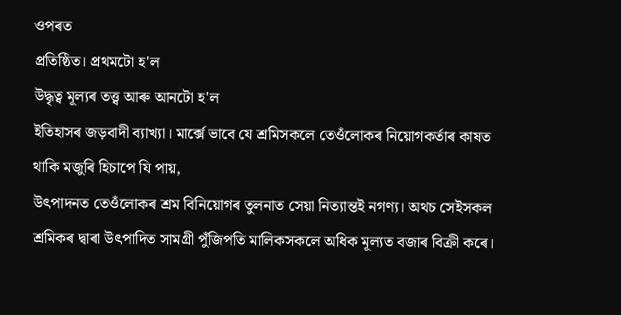ওপৰত
প্ৰতিষ্ঠিত। প্রথমটো হ'ল
উদ্ধৃত্ব মূল্যৰ তত্ত্ব আৰু আনটো হ'ল
ইতিহাসৰ জড়বাদী ব্যাখ্যা। মার্ক্সে ভাবে যে শ্রমিসকলে তেওঁলোকৰ নিয়োগকর্তাৰ কাষত
থাকি মজুৰি হিচাপে যি পায়,
উৎপাদনত তেওঁলোকৰ শ্রম বিনিয়োগৰ তুলনাত সেয়া নিত্যান্তই নগণ্য। অথচ সেইসকল
শ্রমিকৰ দ্বাৰা উৎপাদিত সামগ্রী পুঁজিপতি মালিকসকলে অধিক মূল্যত বজাৰ বিক্ৰী কৰে।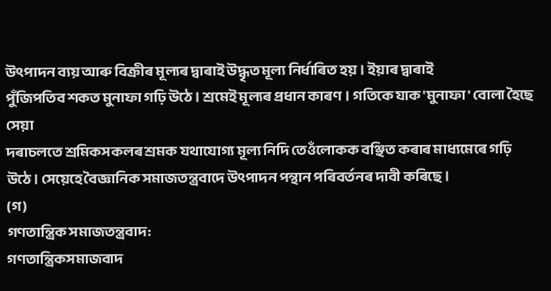উৎপাদন ব্যয় আৰু বিক্ৰীৰ মূল্যৰ দ্বাৰাই উদ্ধৃত মূল্য নির্ধাৰিত হয়। ইয়াৰ দ্বাৰাই
পুঁজিপতিব শকত মুনাফা গঢ়ি উঠে। শ্রমেই মূল্যৰ প্ৰধান কাৰণ। গতিকে যাক 'মুনাফা' বোলা হৈছে সেয়া
দৰাচলতে শ্রমিকসকলৰ শ্রমক যথাযোগ্য মূল্য নিদি তেওঁলোকক বঞ্ছিত কৰাৰ মাধ্যমেৰে গঢ়ি
উঠে। সেয়েহে বৈজ্ঞানিক সমাজতন্ত্রবাদে উৎপাদন পন্থান পৰিবৰ্তনৰ দাবী কৰিছে।
(গ)
গণতান্ত্রিক সমাজতন্ত্রবাদ:
গণতান্ত্রিকসমাজবাদ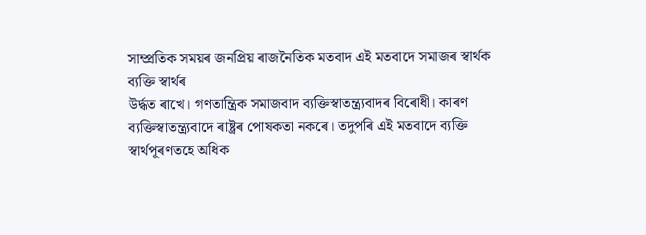সাম্প্রতিক সময়ৰ জনপ্রিয় ৰাজনৈতিক মতবাদ এই মতবাদে সমাজৰ স্বার্থক ব্যক্তি স্বার্থৰ
উর্দ্ধত ৰাখে। গণতান্ত্রিক সমাজবাদ ব্যক্তিস্বাতন্ত্র্যবাদৰ বিৰোধী। কাৰণ
ব্যক্তিস্বাতন্ত্র্যবাদে ৰাষ্ট্ৰৰ পোষকতা নকৰে। তদুপৰি এই মতবাদে ব্যক্তি
স্বার্থপূৰণতহে অধিক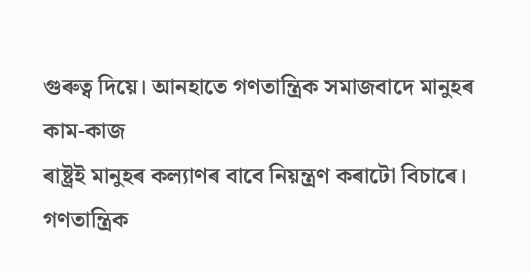গুৰুত্ব দিয়ে। আনহাতে গণতান্ত্রিক সমাজবাদে মানুহৰ কাম-কাজ
ৰাষ্ট্ৰই মানুহৰ কল্যাণৰ বাবে নিয়ন্ত্রণ কৰাটো বিচাৰে।
গণতান্ত্রিক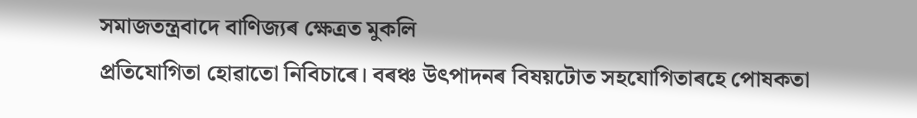সমাজতন্ত্রবাদে বাণিজ্যৰ ক্ষেত্ৰত মুকলি
প্রতিযোগিতা হোৱাতো নিবিচাৰে। বৰঞ্চ উৎপাদনৰ বিষয়টোত সহযোগিতাৰহে পোষকতা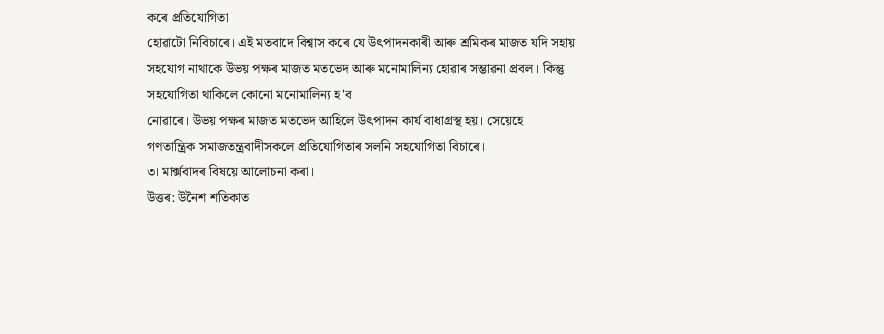কৰে প্রতিযোগিতা
হোৱাটো নিবিচাৰে। এই মতবাদে বিশ্বাস কৰে যে উৎপাদনকাৰী আৰু শ্রমিকৰ মাজত যদি সহায়
সহযোগ নাথাকে উভয় পক্ষৰ মাজত মতভেদ আৰু মনোমালিন্য হোৱাৰ সম্ভাৱনা প্রবল। কিন্তু
সহযোগিতা থাকিলে কোনো মনোমালিন্য হ'ব
নোৱাৰে। উভয় পক্ষৰ মাজত মতভেদ আহিলে উৎপাদন কার্য বাধাগ্রস্থ হয়। সেয়েহে
গণতান্ত্রিক সমাজতন্ত্রবাদীসকলে প্রতিযোগিতাৰ সলনি সহযোগিতা বিচাৰে।
৩। মার্ক্সবাদৰ বিষয়ে আলোচনা কৰা।
উত্তৰ: উনৈশ শতিকাত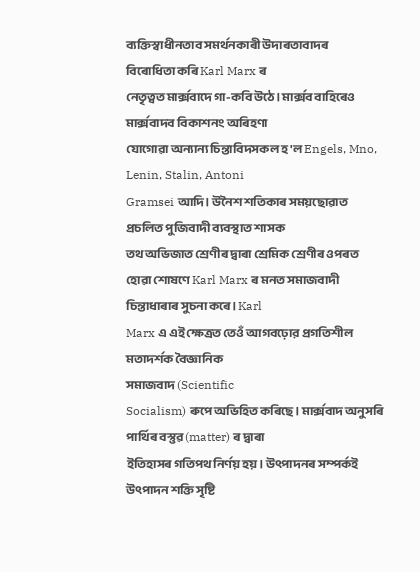ব্যক্তিস্বাধীনতাব সমর্থনকাৰী উদাৰতাবাদৰ
বিৰোধিতা কৰি Karl Marx ৰ
নেতৃত্বত মার্ক্সবাদে গা-কবি উঠে। মার্ক্সব বাহিৰেও মার্ক্সবাদব বিকাশনং অৰিহণা
যোগোৱা অন্যান্য চিন্তাবিদসকল হ'ল Engels, Mno, Lenin, Stalin, Antoni
Gramsei আদি। উনৈশ শতিকাৰ সময়ছোৱাত প্রচলিত পুজিবাদী ব্যবস্থাত শাসক
তথ অভিজাত শ্ৰেণীৰ দ্বাৰা শ্ৰেমিক শ্রেণীৰ ওপৰত হোৱা শোষণে Karl Marx ৰ মনত সমাজবাদী
চিন্তাধাৰাৰ সুচনা কৰে। Karl
Marx এ এই ক্ষেত্ৰত তেওঁ আগবঢ়োর প্রগতিশীল মতাদর্শক বৈজ্ঞানিক
সমাজবাদ (Scientific
Socialism) ৰুপে অভিহিত কৰিছে। মার্ক্সবাদ অনুসৰি পার্থিৰ বস্তুৱ (matter) ৰ দ্বাৰা
ইতিহাসৰ গতিপথ নির্ণয় হয়। উৎপাদনৰ সম্পর্কই উৎপাদন শক্তি সৃষ্টি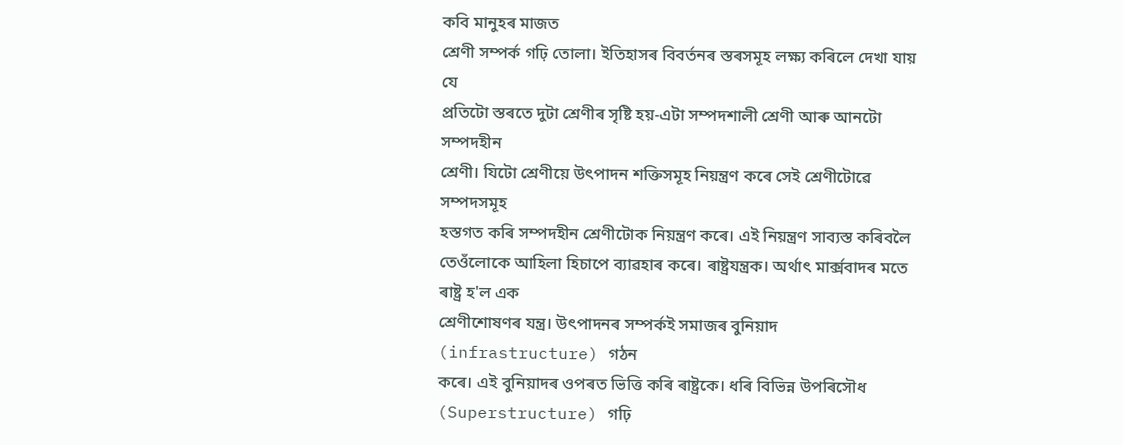কবি মানুহৰ মাজত
শ্রেণী সম্পর্ক গঢ়ি তোলা। ইতিহাসৰ বিবর্তনৰ স্তৰসমূহ লক্ষ্য কৰিলে দেখা যায় যে
প্রতিটো স্তৰতে দুটা শ্ৰেণীৰ সৃষ্টি হয়-এটা সম্পদশালী শ্রেণী আৰু আনটো সম্পদহীন
শ্রেণী। যিটো শ্রেণীয়ে উৎপাদন শক্তিসমূহ নিয়ন্ত্ৰণ কৰে সেই শ্রেণীটোৱে সম্পদসমূহ
হস্তগত কৰি সম্পদহীন শ্রেণীটোক নিয়ন্ত্রণ কৰে। এই নিয়ন্ত্রণ সাব্যস্ত কৰিবলৈ
তেওঁলোকে আহিলা হিচাপে ব্যাৱহাৰ কৰে। ৰাষ্ট্ৰযন্ত্রক। অর্থাৎ মার্ক্সবাদৰ মতে
ৰাষ্ট্ৰ হ'ল এক
শ্রেণীশোষণৰ যন্ত্র। উৎপাদনৰ সম্পৰ্কই সমাজৰ বুনিয়াদ (infrastructure) গঠন
কৰে। এই বুনিয়াদৰ ওপৰত ভিত্তি কৰি ৰাষ্ট্ৰকে। ধৰি বিভিন্ন উপৰিসৌধ (Superstructure) গঢ়ি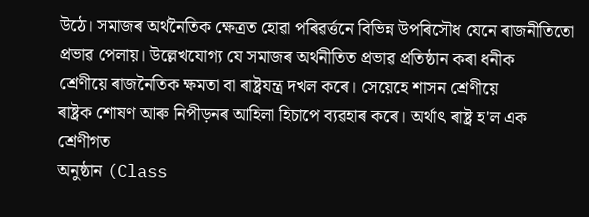উঠে। সমাজৰ অৰ্থনৈতিক ক্ষেত্রত হোৱা পৰিৱৰ্ত্তনে বিভিন্ন উপৰিসৌধ যেনে ৰাজনীতিতো
প্রভাৱ পেলায়। উল্লেখযোগ্য যে সমাজৰ অৰ্থনীতিত প্রভাৱ প্রতিষ্ঠান কৰা ধনীক
শ্রেণীয়ে ৰাজনৈতিক ক্ষমতা বা ৰাষ্ট্ৰযন্ত্র দখল কৰে। সেয়েহে শাসন শ্রেণীয়ে
ৰাষ্ট্ৰক শোষণ আৰু নিপীড়নৰ আহিলা হিচাপে ব্যৱহাৰ কৰে। অর্থাৎ ৰাষ্ট্ৰ হ'ল এক শ্রেণীগত
অনুষ্ঠান (Class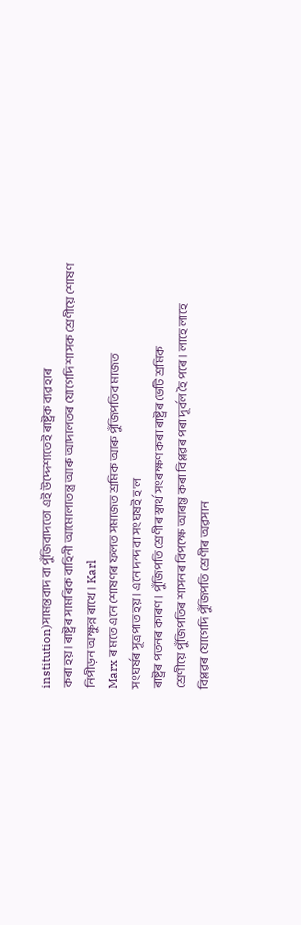institution)সামন্তবাদ বা পুঁজিবাদতো এই উদ্দেশ্যতেই ৰাষ্ট্ৰক ব্যৱহাৰ
কৰা হয়। ৰাষ্ট্ৰৰ সামৰিক বাহিনী আমোলাতন্ত্র আৰু আদালতৰ যোগেদি শাসক শ্রেণীয়ে শোষণ
নিপীড়ন অক্ষুন্ন ৰাখে। Karl
Marx ৰ মতে এনে শোষণৰ ফলত সমাজত শ্রমিক আৰু পুঁজিপতিব মাজত
সংঘৰ্ষৰ সূত্রপাত হয়। এনে দন্দ বা সংঘষই হ'ল
ৰাষ্ট্ৰৰ পতনৰ কাৰণ। পুঁজিপতি শ্ৰেণীৰ স্বাৰ্থ সংৰক্ষণ কৰা ৰাষ্ট্ৰৰ ভেটি শ্রমিক
শ্রেণীয়ে পুঁজিপতিৰ শাসনৰ বিপক্ষে আৰম্ভ কৰা বিপ্লৱৰ পৰা দূৰ্বল হৈ পৰে। লাহে লাহে
বিপ্লৱৰ যোগেদি পুঁজিপতি শ্ৰেণীৰ অৱসান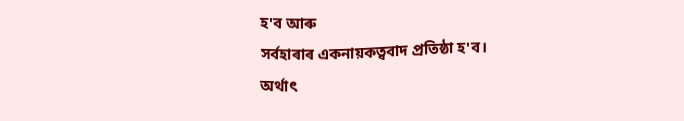হ'ব আৰু
সৰ্বহাৰাৰ একনায়কত্ববাদ প্রতিষ্ঠা হ'ব।
অর্থাৎ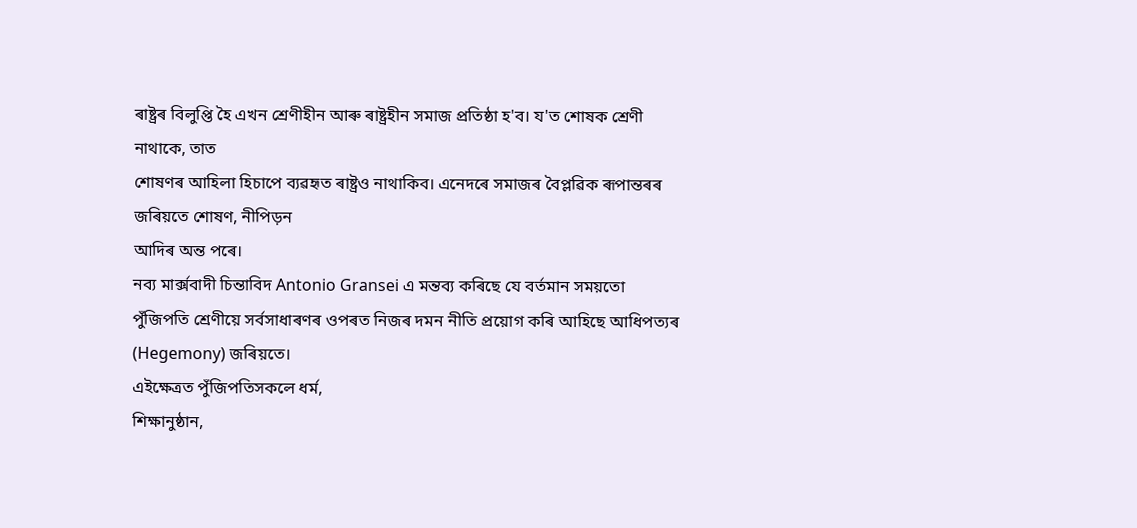ৰাষ্ট্ৰৰ বিলুপ্তি হৈ এখন শ্রেণীহীন আৰু ৰাষ্ট্ৰহীন সমাজ প্রতিষ্ঠা হ'ব। য'ত শোষক শ্রেণী
নাথাকে, তাত
শোষণৰ আহিলা হিচাপে ব্যৱহৃত ৰাষ্ট্রও নাথাকিব। এনেদৰে সমাজৰ বৈপ্লৱিক ৰূপান্তৰৰ
জৰিয়তে শোষণ, নীপিড়ন
আদিৰ অন্ত পৰে।
নব্য মার্ক্সবাদী চিন্তাবিদ Antonio Gransei এ মন্তব্য কৰিছে যে বর্তমান সময়তো
পুঁজিপতি শ্রেণীয়ে সর্বসাধাৰণৰ ওপৰত নিজৰ দমন নীতি প্রয়োগ কৰি আহিছে আধিপত্যৰ (Hegemony) জৰিয়তে।
এইক্ষেত্রত পুঁজিপতিসকলে ধর্ম,
শিক্ষানুষ্ঠান,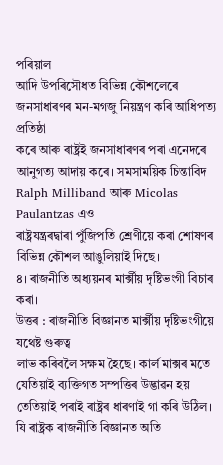পৰিয়াল
আদি উপৰিসৌধত বিভিন্ন কৌশলেৰে জনসাধাৰণৰ মন-মগজু নিয়ন্ত্রণ কৰি আধিপত্য প্রতিষ্ঠা
কৰে আৰু ৰাষ্ট্ৰই জনসাধাৰণৰ পৰা এনেদৰে আনুগত্য আদায় কৰে। সমসাময়িক চিন্তাবিদ Ralph Milliband আৰু Micolas Paulantzas এও
ৰাষ্ট্রযন্ত্রৰদ্বাৰা পুঁজিপতি শ্রেণীয়ে কৰা শোষণৰ বিভিন্ন কৌশল আঙুলিয়াই দিছে।
৪। ৰাজনীতি অধ্যয়নৰ মার্ক্সীয় দৃষ্টিভংগী বিচাৰ কৰা।
উত্তৰ : ৰাজনীতি বিজ্ঞানত মার্ক্সীয় দৃষ্টিভংগীয়ে যথেষ্ট গুৰুত্ব
লাভ কৰিবলৈ সক্ষম হৈছে। কার্ল মাক্সৰ মতে যেতিয়াই ব্যক্তিগত সম্পত্তিৰ উদ্ভাৱন হয়
তেতিয়াই পৰাই ৰাষ্ট্ৰৰ ধাৰণাই গা কৰি উঠিল। যি ৰাষ্ট্ৰক ৰাজনীতি বিজ্ঞানত অতি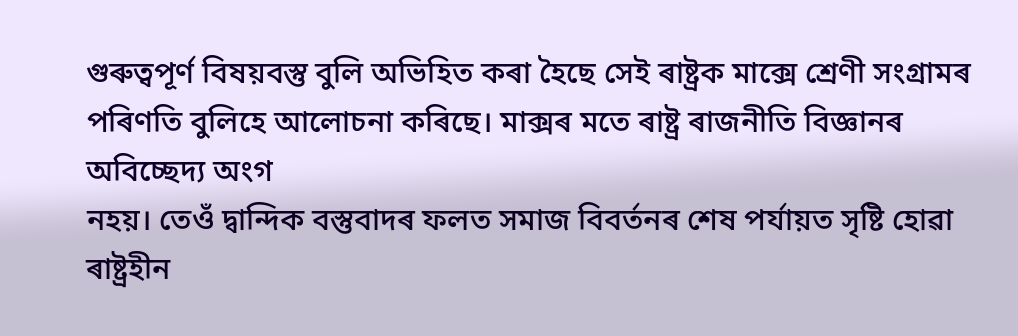গুৰুত্বপূর্ণ বিষয়বস্তু বুলি অভিহিত কৰা হৈছে সেই ৰাষ্ট্ৰক মাক্সে শ্রেণী সংগ্ৰামৰ
পৰিণতি বুলিহে আলোচনা কৰিছে। মাক্সৰ মতে ৰাষ্ট্ৰ ৰাজনীতি বিজ্ঞানৰ অবিচ্ছেদ্য অংগ
নহয়। তেওঁ দ্বান্দিক বস্তুবাদৰ ফলত সমাজ বিবর্তনৰ শেষ পর্যায়ত সৃষ্টি হোৱা ৰাষ্ট্ৰহীন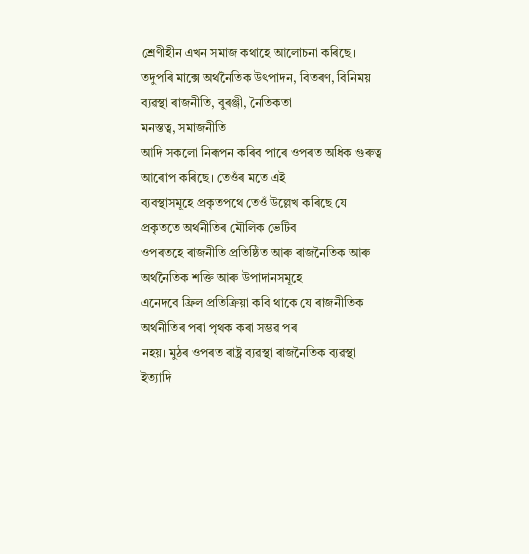শ্রেণীহীন এখন সমাজ কথাহে আলোচনা কৰিছে। তদুপৰি মাক্সে অর্থনৈতিক উৎপাদন, বিতৰণ, বিনিময়
ব্যৱস্থা ৰাজনীতি, বুৰঞ্জী, নৈতিকতা
মনস্তত্ব, সমাজনীতি
আদি সকলো নিৰূপন কৰিব পাৰে ওপৰত অধিক গুৰুত্ব আৰোপ কৰিছে। তেওঁৰ মতে এই
ব্যবস্থাসমূহে প্রকৃতপথে তেওঁ উল্লেখ কৰিছে যে প্রকৃততে অর্থনীতিৰ মৌলিক ভেটিব
ওপৰতহে ৰাজনীতি প্রতিষ্ঠিত আৰু ৰাজনৈতিক আৰু অর্থনৈতিক শক্তি আৰু উপাদানসমূহে
এনেদবে ফ্রিল প্রতিক্রিয়া কবি থাকে যে ৰাজনীতিক অর্থনীতিৰ পৰা পৃথক কৰা সম্ভৱ পৰ
নহয়। মুঠৰ ওপৰত ৰাষ্ট্ৰ ব্যৱস্থা ৰাজনৈতিক ব্যৱস্থা ইত্যাদি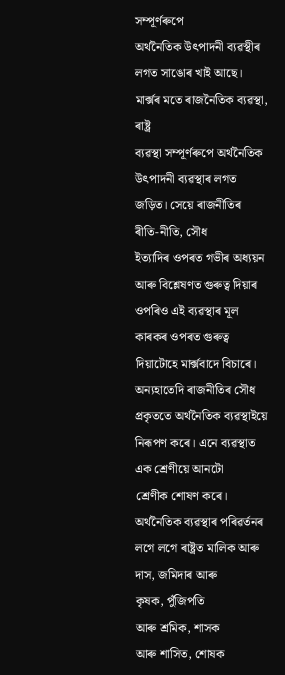সম্পূর্ণৰুপে
অর্থনৈতিক উৎপাদনী ব্যৱস্থীৰ লগত সাঙোৰ খাই আছে।
মার্ক্সৰ মতে ৰাজনৈতিক ব্যৱস্থা, ৰাষ্ট্ৰ
ব্যৱস্থা সম্পূর্ণৰুপে অর্থনৈতিক উৎপাদনী ব্যৱস্থাৰ লগত জড়িত। সেয়ে ৰাজনীতিৰ
ৰীতি-নীতি, সৌধ
ইত্যাদিৰ ওপৰত গভীৰ অধ্যয়ন আৰু বিশ্লেষণত গুৰুত্ব দিয়াৰ ওপৰিও এই ব্যৱস্থাৰ মূল
কাৰকৰ ওপৰত গুৰুত্ব দিয়াটোহে মার্ক্সবাদে বিচাৰে। অন্যহাতেদি ৰাজনীতিৰ সৌধ
প্রকৃততে অর্থনৈতিক ব্যৱস্থাইয়ে নিৰূপণ কৰে। এনে ব্যৱস্থাত এক শ্রেণীয়ে আনটো
শ্রেণীক শোষণ কৰে। অর্থনৈতিক ব্যৱস্থাৰ পৰিৱৰ্তনৰ লগে লগে ৰাষ্ট্ৰত মালিক আৰু দাস, জমিদাৰ আৰু
কৃষক, পুঁজিপতি
আৰু শ্রমিক, শাসক
আৰু শাসিত, শোষক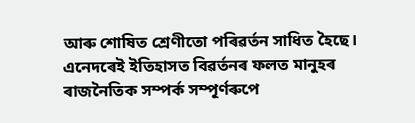আৰু শোষিত শ্রেণীতো পৰিৱৰ্তন সাধিত হৈছে। এনেদৰেই ইতিহাসত বিৱৰ্তনৰ ফলত মানুহৰ
ৰাজনৈতিক সম্পর্ক সম্পূর্ণৰুপে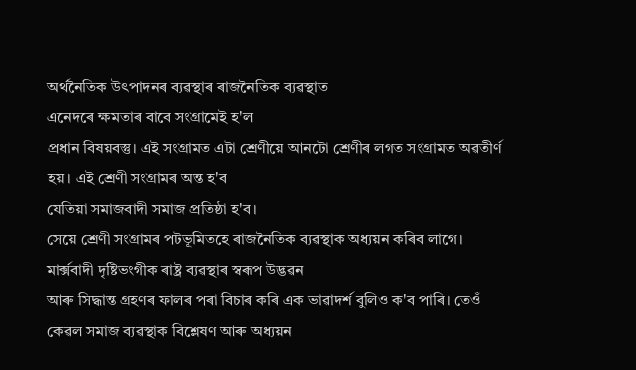অর্থনৈতিক উৎপাদনৰ ব্যৱস্থাৰ ৰাজনৈতিক ব্যৱস্থাত
এনেদৰে ক্ষমতাৰ বাবে সংগ্রামেই হ'ল
প্রধান বিষয়বস্তু। এই সংগ্রামত এটা শ্রেণীয়ে আনটো শ্ৰেণীৰ লগত সংগ্ৰামত অৱতীর্ণ
হয়। এই শ্রেণী সংগ্ৰামৰ অন্ত হ'ব
যেতিয়া সমাজবাদী সমাজ প্রতিষ্ঠা হ'ব।
সেয়ে শ্রেণী সংগ্ৰামৰ পটভূমিতহে ৰাজনৈতিক ব্যৱস্থাক অধ্যয়ন কৰিব লাগে।
মার্ক্সবাদী দৃষ্টিভংগীক ৰাষ্ট্ৰ ব্যৱস্থাৰ স্বৰূপ উদ্ভৱন
আৰু সিদ্ধান্ত গ্ৰহণৰ ফালৰ পৰা বিচাৰ কৰি এক ভাৱাদর্শ বুলিও ক'ব পাৰি। তেওঁ
কেৱল সমাজ ব্যৱস্থাক বিশ্লেষণ আৰু অধ্যয়ন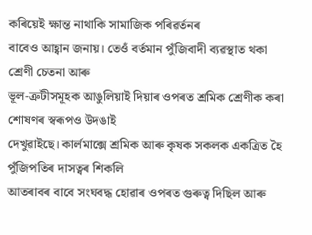কৰিয়েই ক্ষান্ত নাথাকি সামাজিক পৰিৱৰ্তনৰ
বাবেও আহ্বান জনায়। তেওঁ বর্তমান পুঁজিবাদী ব্যৱস্থাত থকা শ্রেণী চেতনা আৰু
ভূল-ত্রুটীসমূহক আঙুলিয়াই দিয়াৰ ওপৰত শ্রমিক শ্রেণীক কৰা শোষণৰ স্বৰূপও উদঙাই
দেখুৱাইছে। কার্লমাক্সে শ্রমিক আৰু কৃষক সকলক একত্রিত হৈ পুঁজিপতিৰ দাসত্বৰ শিকলি
আতৰাবৰ বাবে সংঘবদ্ধ হোৱাৰ ওপৰত গুৰুত্ব দিছিল আৰু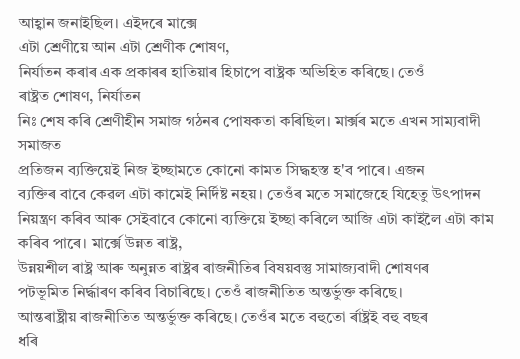আহ্বান জনাইছিল। এইদৰে মাক্সে
এটা শ্রেণীয়ে আন এটা শ্রেণীক শোষণ,
নির্যাতন কৰাৰ এক প্ৰকাৰৰ হাতিয়াৰ হিচাপে বাষ্ট্রক অভিহিত কৰিছে। তেওঁ
ৰাষ্ট্ৰত শোষণ, নির্যাতন
নিঃ শেষ কৰি শ্ৰেণীহীন সমাজ গঠনৰ পোষকতা কৰিছিল। মার্ক্সৰ মতে এখন সাম্যবাদী সমাজত
প্রতিজন ব্যক্তিয়েই নিজ ইচ্ছামতে কোনো কামত সিদ্ধহস্ত হ'ব পাৰে। এজন
ব্যক্তিৰ বাবে কেৱল এটা কামেই নির্দিষ্ট নহয়। তেওঁৰ মতে সমাজেহে যিহেতু উৎপাদন
নিয়ন্ত্রণ কৰিব আৰু সেইবাবে কোনো ব্যক্তিয়ে ইচ্ছা কৰিলে আজি এটা কাইলৈ এটা কাম
কৰিব পাৰে। মার্ক্সে উন্নত ৰাষ্ট্র,
উন্নয়শীল ৰাষ্ট্ৰ আৰু অনুন্নত ৰাষ্ট্রৰ ৰাজনীতিৰ বিষয়বস্তু সামাজ্যবাদী শোষণৰ
পটভূমিত নির্দ্ধাৰণ কৰিব বিচাৰিছে। তেওঁ ৰাজনীতিত অন্তর্ভুক্ত কৰিছে।
আন্তৰাষ্ট্ৰীয় ৰাজনীতিত অন্তর্ভুক্ত কৰিছে। তেওঁৰ মতে বহুতো ৰ্ৰাষ্ট্রই বহু বছৰ
ধৰি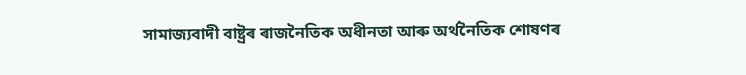সামাজ্যবাদী বাষ্ট্রৰ ৰাজনৈতিক অধীনতা আৰু অর্থনৈতিক শোষণৰ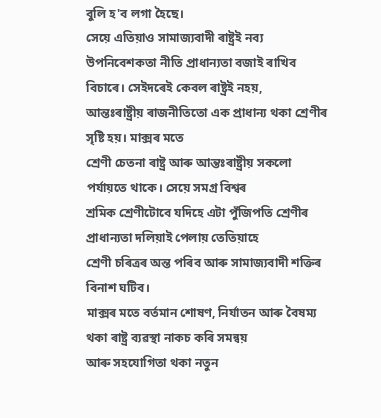বুলি হ'ব লগা হৈছে।
সেয়ে এতিয়াও সামাজ্যবাদী ৰাষ্ট্ৰই নব্য উপনিবেশকতা নীতি প্রাধান্যতা বজাই ৰাখিব
বিচাৰে। সেইদৰেই কেবল ৰাষ্ট্রই নহয়,
আন্তঃৰাষ্ট্রীয় ৰাজনীতিতো এক প্রাধান্য থকা শ্রেণীৰ সৃষ্টি হয়। মাক্সৰ মতে
শ্রেণী চেতনা ৰাষ্ট্ৰ আৰু আন্তঃৰাষ্ট্ৰীয় সকলো পর্যায়তে থাকে। সেয়ে সমগ্র বিশ্বৰ
শ্রমিক শ্রেণীটোবে যদিহে এটা পুঁজিপতি শ্রেণীৰ প্রাধান্যতা দলিয়াই পেলায় তেতিয়াহে
শ্রেণী চৰিত্ৰৰ অন্ত পৰিব আৰু সামাজ্যবাদী শক্তিৰ বিনাশ ঘটিব।
মাক্সৰ মতে বর্তমান শোষণ, নির্যাতন আৰু বৈষম্য থকা ৰাষ্ট্ৰ ব্যৱস্থা নাকচ কৰি সমন্বয়
আৰু সহযোগিতা থকা নতুন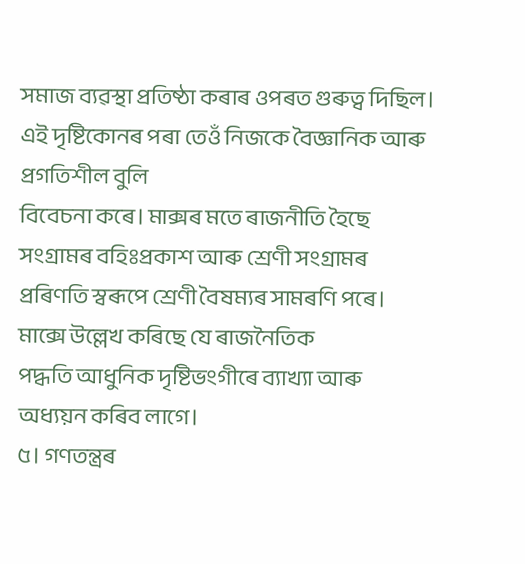সমাজ ব্যৱস্থা প্রতিষ্ঠা কৰাৰ ওপৰত গুৰুত্ব দিছিল।
এই দৃষ্টিকোনৰ পৰা তেওঁ নিজকে বৈজ্ঞানিক আৰু প্রগতিশীল বুলি
বিবেচনা কৰে। মাক্সৰ মতে ৰাজনীতি হৈছে সংগ্ৰামৰ বহিঃপ্রকাশ আৰু শ্রেণী সংগ্ৰামৰ
প্ৰৰিণতি স্বৰূপে শ্রেণী বৈষম্যৰ সামৰণি পৰে। মাক্সে উল্লেখ কৰিছে যে ৰাজনৈতিক
পদ্ধতি আধুনিক দৃষ্টিভংগীৰে ব্যাখ্যা আৰু অধ্যয়ন কৰিব লাগে।
৫। গণতন্ত্ৰৰ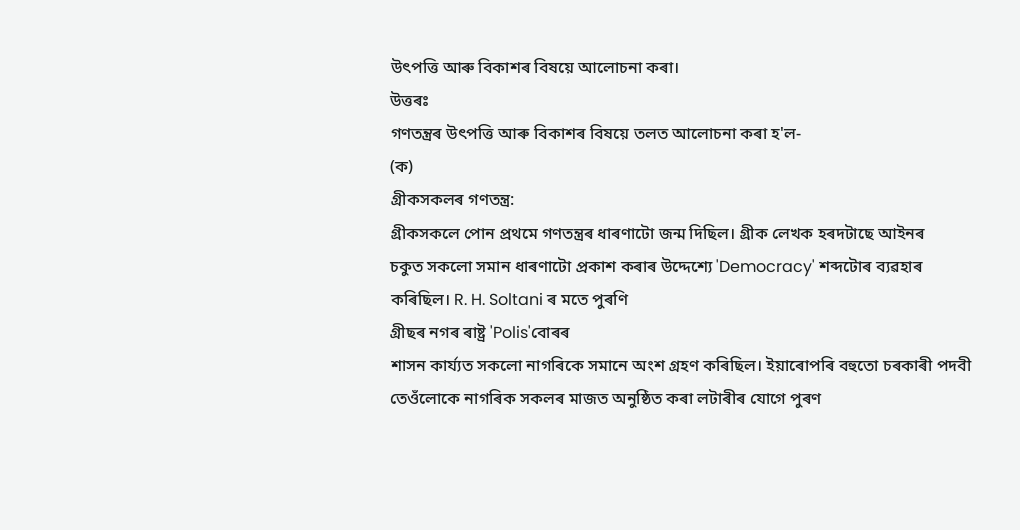উৎপত্তি আৰু বিকাশৰ বিষয়ে আলোচনা কৰা।
উত্তৰঃ
গণতন্ত্ৰৰ উৎপত্তি আৰু বিকাশৰ বিষয়ে তলত আলোচনা কৰা হ'ল-
(ক)
গ্রীকসকলৰ গণতন্ত্র:
গ্রীকসকলে পোন প্রথমে গণতন্ত্ৰৰ ধাৰণাটো জন্ম দিছিল। গ্রীক লেখক হৰদটাছে আইনৰ
চকুত সকলো সমান ধাৰণাটো প্রকাশ কৰাৰ উদ্দেশ্যে 'Democracy' শব্দটোৰ ব্যৱহাৰ কৰিছিল। R. H. Soltani ৰ মতে পুৰণি
গ্ৰীছৰ নগৰ ৰাষ্ট্ৰ 'Polis'বোৰৰ
শাসন কাৰ্য্যত সকলো নাগৰিকে সমানে অংশ গ্রহণ কৰিছিল। ইয়াৰোপৰি বহুতো চৰকাৰী পদবী
তেওঁলোকে নাগৰিক সকলৰ মাজত অনুষ্ঠিত কৰা লটাৰীৰ যোগে পুৰণ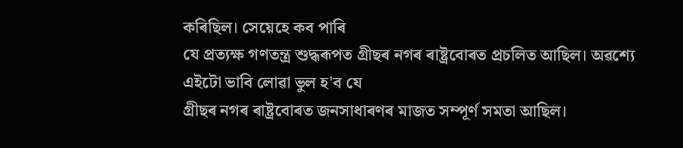কৰিছিল। সেয়েহে কব পাৰি
যে প্ৰত্যক্ষ গণতন্ত্র শুদ্ধৰূপত গ্ৰীছৰ নগৰ ৰাষ্ট্ৰবোৰত প্ৰচলিত আছিল। অৱশ্যে
এইটো ভাবি লোৱা ভুল হ'ব যে
গ্ৰীছৰ নগৰ ৰাষ্ট্ৰবোৰত জনসাধাৰণৰ মাজত সম্পূর্ণ সমতা আছিল।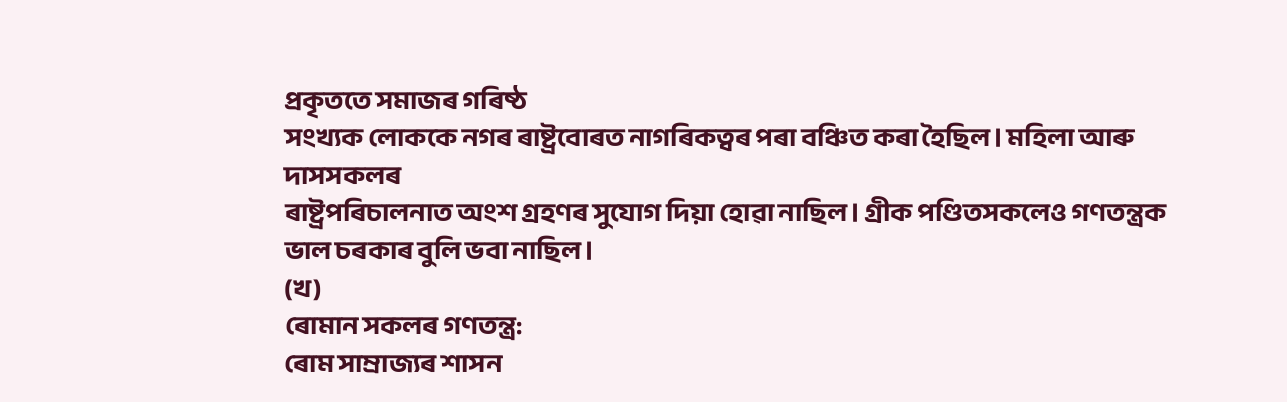প্রকৃততে সমাজৰ গৰিষ্ঠ
সংখ্যক লোককে নগৰ ৰাষ্ট্ৰবোৰত নাগৰিকত্বৰ পৰা বঞ্চিত কৰা হৈছিল। মহিলা আৰু দাসসকলৰ
ৰাষ্ট্ৰপৰিচালনাত অংশ গ্রহণৰ সুযোগ দিয়া হোৱা নাছিল। গ্রীক পণ্ডিতসকলেও গণতন্ত্রক
ভাল চৰকাৰ বুলি ভবা নাছিল।
(খ)
ৰোমান সকলৰ গণতন্ত্র:
ৰোম সাম্ৰাজ্যৰ শাসন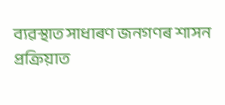ব্যৱস্থাত সাধাৰণ জনগণৰ শাসন প্রক্রিয়াত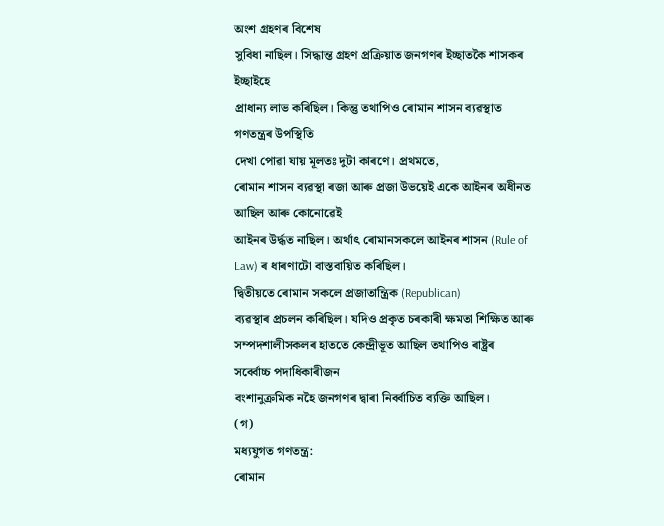অংশ গ্রহণৰ বিশেষ
সুবিধা নাছিল। সিদ্ধান্ত গ্রহণ প্রক্রিয়াত জনগণৰ ইচ্ছাতকৈ শাসকৰ ইচ্ছাইহে
প্রাধান্য লাভ কৰিছিল। কিন্তু তথাপিও ৰোমান শাসন ব্যৱস্থাত গণতন্ত্ৰৰ উপস্থিতি
দেখা পোৱা যায় মূলতঃ দুটা কাৰণে। প্রথমতে,
ৰোমান শাসন ব্যৱস্থা ৰজা আৰু প্রজা উভয়েই একে আইনৰ অধীনত আছিল আৰু কোনোৱেই
আইনৰ উর্দ্ধত নাছিল। অর্থাৎ ৰোমানসকলে আইনৰ শাসন (Rule of Law) ৰ ধাৰণাটো বাস্তবায়িত কৰিছিল।
দ্বিতীয়তে ৰোমান সকলে প্রজাতান্ত্রিক (Republican)
ব্যৱস্থাৰ প্ৰচলন কৰিছিল। যদিও প্রকৃত চৰকাৰী ক্ষমতা শিক্ষিত আৰু
সম্পদশালীসকলৰ হাততে কেন্দ্রীভূত আছিল তথাপিও ৰাষ্ট্ৰৰ সৰ্ব্বোচ্চ পদাধিকাৰীজন
বংশানুক্রমিক নহৈ জনগণৰ দ্বাৰা নিৰ্ব্বাচিত ব্যক্তি আছিল।
(গ)
মধ্যযুগত গণতন্ত্র:
ৰোমান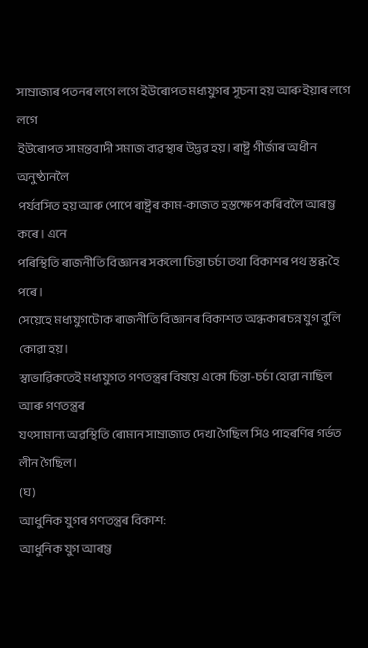সাম্রাজ্যৰ পতনৰ লগে লগে ইউৰোপত মধ্যযুগৰ সূচনা হয় আৰু ইয়াৰ লগে লগে
ইউৰোপত সামন্তবাদী সমাজ ব্যৱস্থাৰ উদ্ভৱ হয়। ৰাষ্ট্ৰ গীর্জাৰ অধীন অনুষ্ঠানলৈ
পর্যবসিত হয় আৰু পোপে ৰাষ্ট্ৰৰ কাম-কাজত হস্তক্ষেপ কৰিবলৈ আৰম্ভ কৰে। এনে
পৰিস্থিতি ৰাজনীতি বিজ্ঞানৰ সকলো চিন্তা চর্চা তথা বিকাশৰ পথ স্তব্ধ হৈ পৰে।
সেয়েহে মধ্যযুগটোক ৰাজনীতি বিজ্ঞানৰ বিকাশত অন্ধকাৰচন্ন যুগ বুলি কোৱা হয়।
স্বাভাৱিকতেই মধ্যযুগত গণতন্ত্ৰৰ বিষয়ে একো চিন্তা-চর্চা হোৱা নাছিল আৰু গণতন্ত্ৰৰ
যৎসামান্য অৱস্থিতি ৰোমান সাম্রাজ্যত দেখা গৈছিল সিও পাহৰণিৰ গৰ্ভত লীন গৈছিল।
(ঘ)
আধুনিক যুগৰ গণতন্ত্ৰৰ বিকাশ:
আধুনিক যুগ আৰম্ভ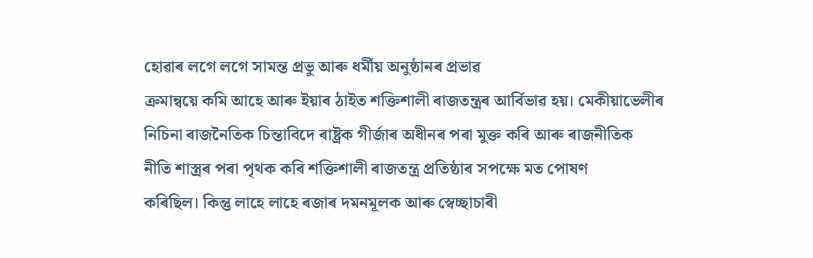হোৱাৰ লগে লগে সামন্ত প্রভু আৰু ধর্মীয় অনুষ্ঠানৰ প্ৰভাৱ
ক্রমান্বয়ে কমি আহে আৰু ইয়াৰ ঠাইত শক্তিশালী ৰাজতন্ত্ৰৰ আৰ্বিভাৱ হয়। মেকীয়াভেলীৰ
নিচিনা ৰাজনৈতিক চিন্তাবিদে ৰাষ্ট্ৰক গীৰ্জাৰ অধীনৰ পৰা মুক্ত কৰি আৰু ৰাজনীতিক
নীতি শাস্ত্ৰৰ পৰা পৃথক কৰি শক্তিশালী ৰাজতন্ত্র প্রতিষ্ঠাৰ সপক্ষে মত পোষণ
কৰিছিল। কিন্তু লাহে লাহে ৰজাৰ দমনমূলক আৰু স্বেচ্ছাচাৰী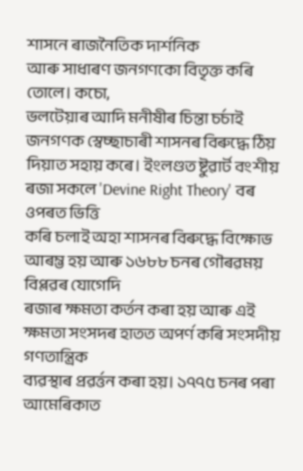শাসনে ৰাজনৈতিক দার্শনিক
আৰু সাধাৰণ জনগণকো বিতৃক্ত কৰি তোলে। কচো,
ভলটেয়াৰ আদি মনীষীৰ চিন্তা চর্চাই জনগণক স্বেচ্ছাচাৰী শাসনৰ বিৰুদ্ধে ঠিয়
দিয়াত সহায় কৰে। ইংলণ্ডত ষ্টুৱাৰ্ট বংশীয় ৰজা সকলে 'Devine Right Theory' বৰ ওপৰত ভিত্তি
কৰি চলাই অহা শাসনৰ বিৰুদ্ধে বিক্ষোভ আৰম্ভ হয় আৰু ১৬৮৮ চনৰ গৌৰৱময় বিপ্লৱৰ যোগেদি
ৰজাৰ ক্ষমতা কৰ্তন কৰা হয় আৰু এই ক্ষমতা সংসদৰ হাতত অপর্ণ কৰি সংসদীয় গণতান্ত্রিক
ব্যৱস্থাৰ প্ৰৱৰ্ত্তন কৰা হয়। ১৭৭৫ চনৰ পৰা আমেৰিকাত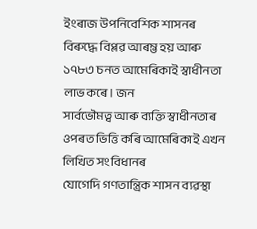ইংৰাজ উপনিবেশিক শাসনৰ
বিৰুদ্ধে বিপ্লৱ আৰম্ভ হয় আৰু ১৭৮৩ চনত আমেৰিকাই স্বাধীনতা লাভ কৰে। জন
সার্বভৌমত্ব আৰু ব্যক্তি স্বাধীনতাৰ ওপৰত ভিত্তি কৰি আমেৰিকাই এখন লিখিত সংবিধানৰ
যোগেদি গণতান্ত্রিক শাসন ব্যৱস্থা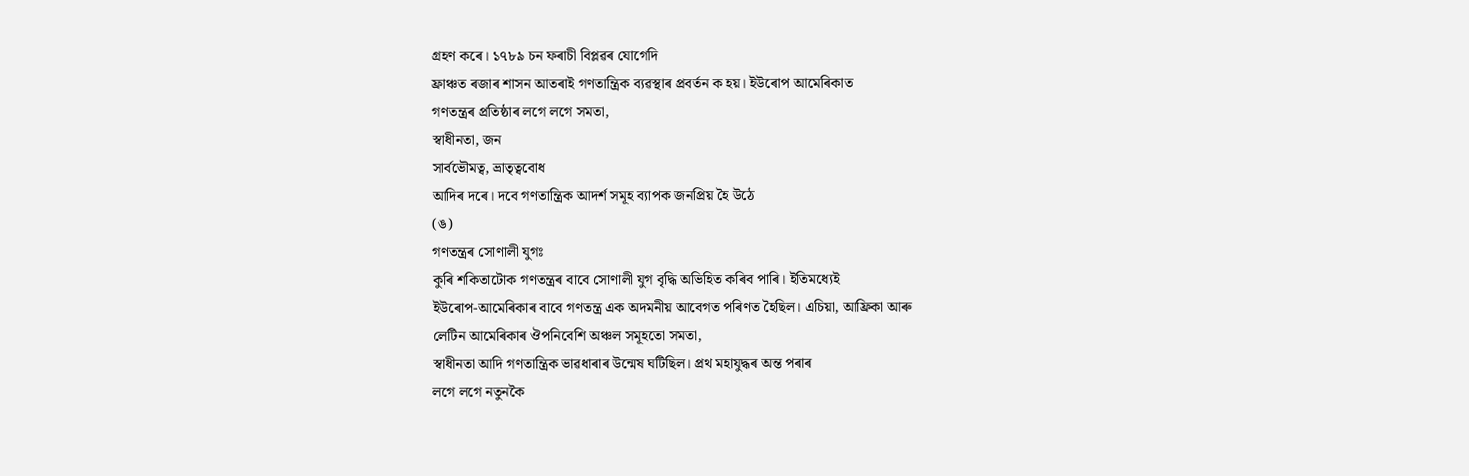গ্রহণ কৰে। ১৭৮৯ চন ফৰাচী বিপ্লৱৰ যোগেদি
ফ্রাঞ্চত ৰজাৰ শাসন আতৰাই গণতান্ত্রিক ব্যৱস্থাৰ প্রবর্তন ক হয়। ইউৰোপ আমেৰিকাত
গণতন্ত্ৰৰ প্ৰতিষ্ঠাৰ লগে লগে সমতা,
স্বাধীনতা, জন
সার্বভৌমত্ব, ভ্রাতৃত্ববোধ
আদিৰ দৰে। দবে গণতান্ত্রিক আদর্শ সমূহ ব্যাপক জনপ্রিয় হৈ উঠে
(ঙ)
গণতন্ত্ৰৰ সোণালী যুগঃ
কুৰি শকিতাটোক গণতন্ত্ৰৰ বাবে সোণালী যুগ বৃদ্ধি অভিহিত কৰিব পাৰি। ইতিমধ্যেই
ইউৰোপ-আমেৰিকাৰ বাবে গণতন্ত্র এক অদমনীয় আবেগত পৰিণত হৈছিল। এচিয়া, আফ্রিকা আৰু
লেটিন আমেৰিকাৰ ঔপনিবেশি অঞ্চল সমূহতো সমতা,
স্বাধীনতা আদি গণতান্ত্রিক ভাৱধাৰাৰ উন্মেষ ঘটিছিল। প্রথ মহাযুদ্ধৰ অন্ত পৰাৰ
লগে লগে নতুনকৈ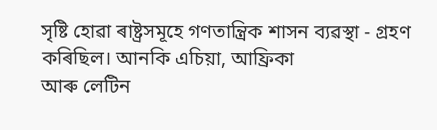সৃষ্টি হোৱা ৰাষ্ট্ৰসমূহে গণতান্ত্রিক শাসন ব্যৱস্থা - গ্রহণ
কৰিছিল। আনকি এচিয়া, আফ্রিকা
আৰু লেটিন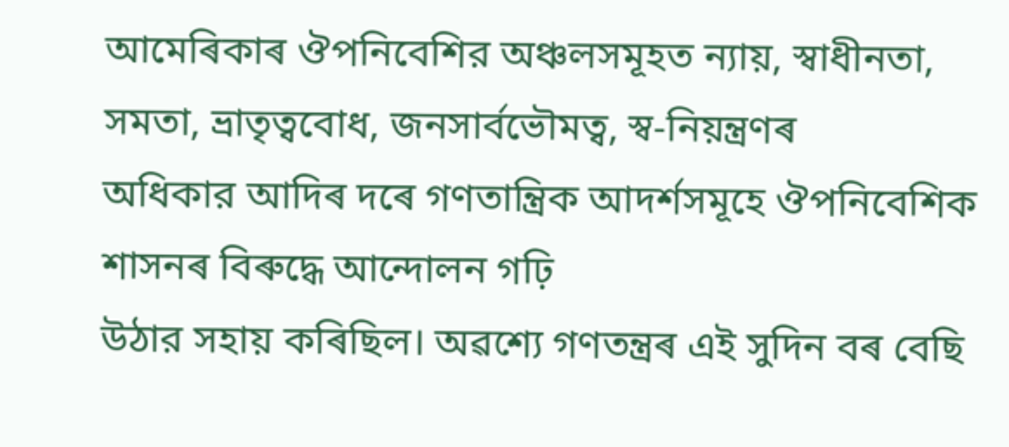আমেৰিকাৰ ঔপনিবেশির অঞ্চলসমূহত ন্যায়, স্বাধীনতা,
সমতা, ভ্রাতৃত্ববোধ, জনসার্বভৌমত্ব, স্ব-নিয়ন্ত্ৰণৰ
অধিকার আদিৰ দৰে গণতান্ত্রিক আদর্শসমূহে ঔপনিবেশিক শাসনৰ বিৰুদ্ধে আন্দোলন গঢ়ি
উঠার সহায় কৰিছিল। অৱশ্যে গণতন্ত্ৰৰ এই সুদিন বৰ বেছি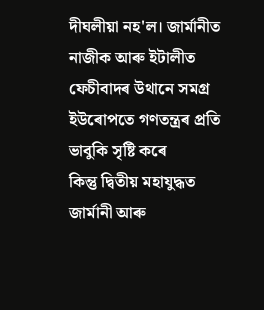দীঘলীয়া নহ'ল। জার্মানীত
নাজীক আৰু ইটালীত ফেচীবাদৰ উথানে সমগ্র ইউৰোপতে গণতন্ত্ৰৰ প্ৰতি ভাবুকি সৃষ্টি কৰে
কিন্তু দ্বিতীয় মহাযুদ্ধত জার্মানী আৰু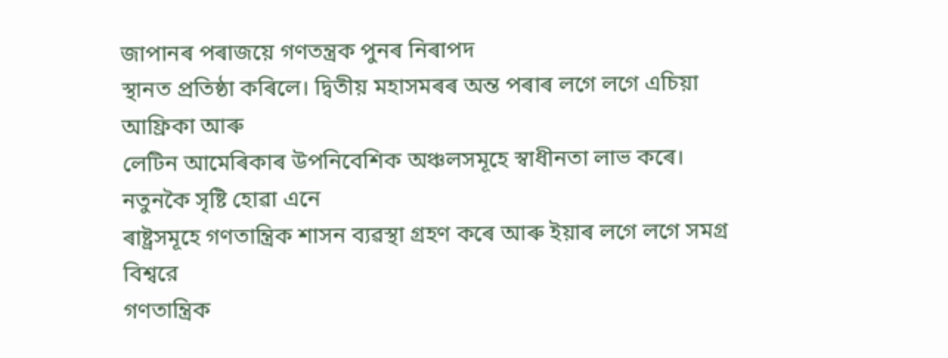জাপানৰ পৰাজয়ে গণতন্ত্রক পুনৰ নিৰাপদ
স্থানত প্রতিষ্ঠা কৰিলে। দ্বিতীয় মহাসমৰৰ অন্ত পৰাৰ লগে লগে এচিয়া আফ্রিকা আৰু
লেটিন আমেৰিকাৰ উপনিবেশিক অঞ্চলসমূহে স্বাধীনতা লাভ কৰে। নতুনকৈ সৃষ্টি হোৱা এনে
ৰাষ্ট্ৰসমূহে গণতান্ত্রিক শাসন ব্যৱস্থা গ্রহণ কৰে আৰু ইয়াৰ লগে লগে সমগ্র বিশ্বরে
গণতান্ত্রিক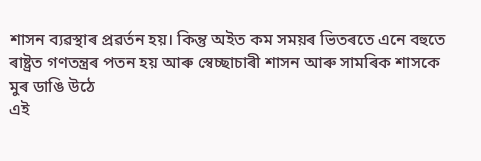শাসন ব্যৱস্থাৰ প্ৰৱৰ্তন হয়। কিন্তু অইত কম সময়ৰ ভিতৰতে এনে বহুতে
ৰাষ্ট্ৰত গণতন্ত্ৰৰ পতন হয় আৰু স্বেচ্ছাচাৰী শাসন আৰু সামৰিক শাসকে মুৰ ডাঙি উঠে
এই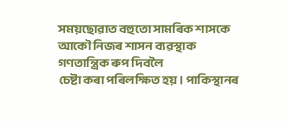সময়ছোৱাত বহুতো সামৰিক শাসকে আকৌ নিজৰ শাসন ব্যৱস্থাক গণতান্ত্রিক ৰুপ দিবলৈ
চেষ্টা কৰা পৰিলক্ষিত হয়। পাকিস্থানৰ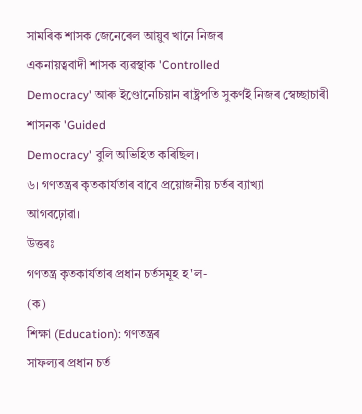সামৰিক শাসক জেনেৰেল আয়ুব খানে নিজৰ
একনায়ত্ববাদী শাসক ব্যৱস্থাক 'Controlled
Democracy' আৰু ইণ্ডোনেচিয়ান ৰাষ্ট্ৰপতি সুকর্ণই নিজৰ স্বেচ্ছাচাৰী
শাসনক 'Guided
Democracy' বুলি অভিহিত কৰিছিল।
৬। গণতন্ত্ৰৰ কৃতকাৰ্যতাৰ বাবে প্ৰয়োজনীয় চৰ্তৰ ব্যাখ্যা
আগবঢ়োৱা।
উত্তৰঃ
গণতন্ত্র কৃতকার্যতাৰ প্রধান চর্তসমূহ হ'ল-
(ক)
শিক্ষা (Education): গণতন্ত্ৰৰ
সাফল্যৰ প্রধান চর্ত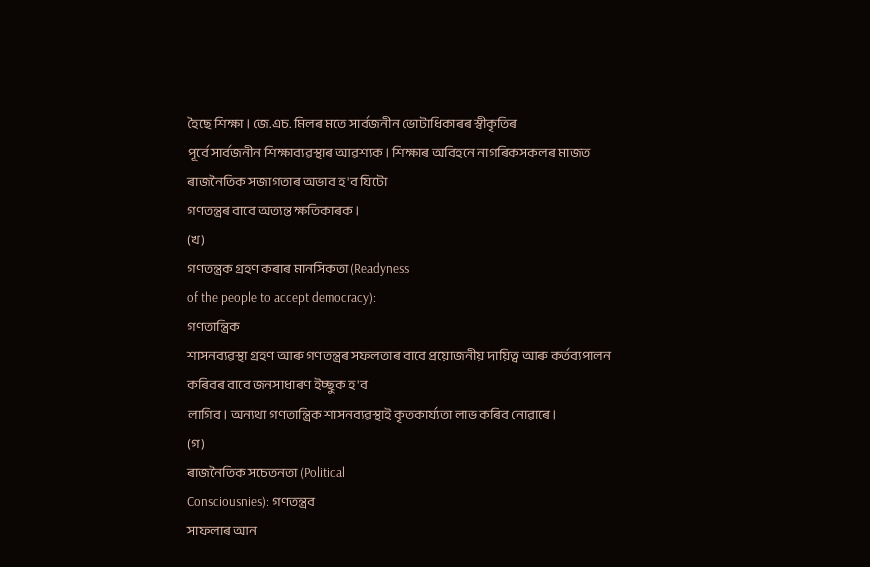হৈছে শিক্ষা। জে.এচ. মিলৰ মতে সার্বজনীন ভোটাধিকাৰৰ স্বীকৃতিৰ
পূৰ্বে সার্বজনীন শিক্ষাব্যৱস্থাৰ আৱশ্যক। শিক্ষাৰ অবিহনে নাগৰিকসকলৰ মাজত
ৰাজনৈতিক সজাগতাৰ অভাব হ'ব যিটো
গণতন্ত্ৰৰ বাবে অত্যন্ত ক্ষতিকাৰক।
(খ)
গণতন্ত্ৰক গ্ৰহণ কৰাৰ মানসিকতা (Readyness
of the people to accept democracy):
গণতান্ত্রিক
শাসনব্যৱস্থা গ্রহণ আৰু গণতন্ত্রৰ সফলতাৰ বাবে প্রয়োজনীয় দায়িত্ব আৰু কৰ্তব্যপালন
কৰিবৰ বাবে জনসাধাৰণ ইচ্ছুক হ'ব
লাগিব। অন্যথা গণতান্ত্রিক শাসনব্যৱস্থাই কৃতকার্য্যতা লাভ কৰিব নোৱাৰে।
(গ)
ৰাজনৈতিক সচেতনতা (Political
Consciousnies): গণতন্ত্রব
সাফলাৰ আন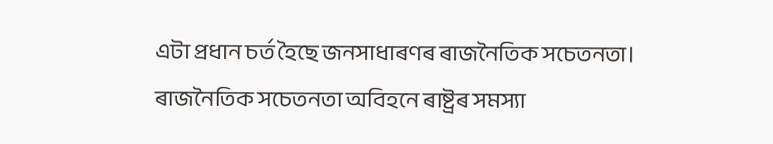এটা প্রধান চর্ত হৈছে জনসাধাৰণৰ ৰাজনৈতিক সচেতনতা। ৰাজনৈতিক সচেতনতা অবিহনে ৰাষ্ট্ৰৰ সমস্যা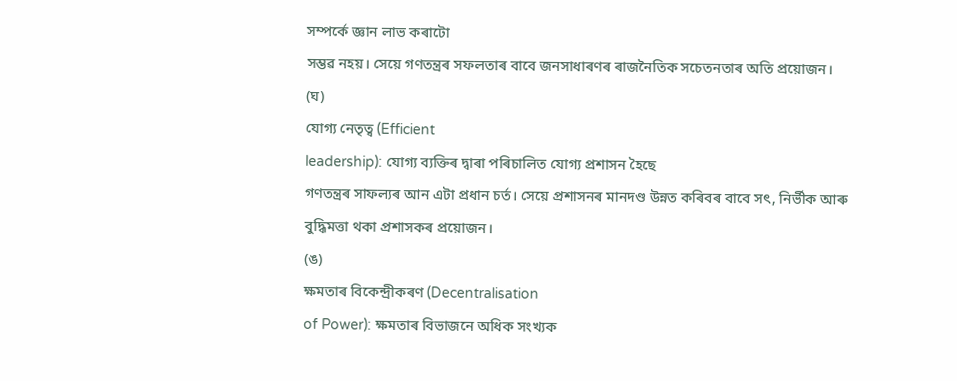সম্পর্কে জ্ঞান লাভ কৰাটো
সম্ভৱ নহয়। সেয়ে গণতন্ত্ৰৰ সফলতাৰ বাবে জনসাধাৰণৰ ৰাজনৈতিক সচেতনতাৰ অতি প্রয়োজন।
(ঘ)
যোগ্য নেতৃত্ব (Efficient
leadership): যোগ্য ব্যক্তিৰ দ্বাৰা পৰিচালিত যোগ্য প্রশাসন হৈছে
গণতন্ত্ৰৰ সাফল্যৰ আন এটা প্রধান চর্ত। সেয়ে প্রশাসনৰ মানদণ্ড উন্নত কৰিবৰ বাবে সৎ, নির্ভীক আৰু
বুদ্ধিমত্তা থকা প্রশাসকৰ প্ৰয়োজন।
(ঙ)
ক্ষমতাৰ বিকেন্দ্রীকৰণ (Decentralisation
of Power): ক্ষমতাৰ বিভাজনে অধিক সংখ্যক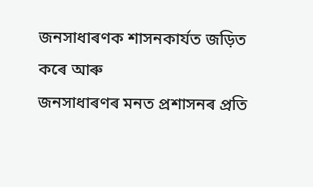জনসাধাৰণক শাসনকার্যত জড়িত কৰে আৰু
জনসাধাৰণৰ মনত প্রশাসনৰ প্রতি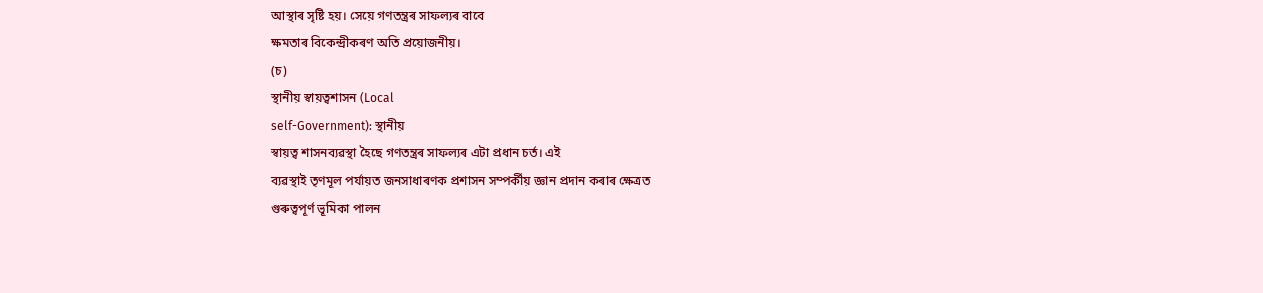আস্থাৰ সৃষ্টি হয়। সেয়ে গণতন্ত্ৰৰ সাফল্যৰ বাবে
ক্ষমতাৰ বিকেন্দ্রীকৰণ অতি প্রয়োজনীয়।
(চ)
স্থানীয় স্বায়ত্বশাসন (Local
self-Government): স্থানীয়
স্বায়ত্ব শাসনব্যৱস্থা হৈছে গণতন্ত্ৰৰ সাফল্যৰ এটা প্রধান চর্ত। এই
ব্যৱস্থাই তৃণমূল পর্যায়ত জনসাধাৰণক প্রশাসন সম্পর্কীয় জ্ঞান প্রদান কৰাৰ ক্ষেত্ৰত
গুৰুত্বপূৰ্ণ ভূমিকা পালন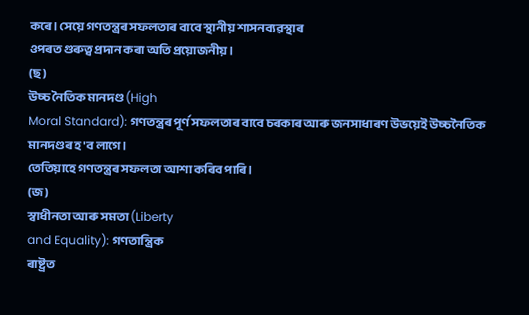কৰে। সেয়ে গণতন্ত্ৰৰ সফলতাৰ বাবে স্থানীয় শাসনব্যৱস্থাৰ
ওপৰত গুৰুত্ব প্রদান কৰা অতি প্রয়োজনীয়।
(ছ)
উচ্চ নৈতিক মানদণ্ড (High
Moral Standard): গণতন্ত্ৰৰ পূৰ্ণ সফলতাৰ বাবে চৰকাৰ আৰু জনসাধাৰণ উভয়েই উচ্চনৈতিক মানদণ্ডৰ হ'ব লাগে।
তেতিয়াহে গণতন্ত্রৰ সফলতা আশা কৰিব পাৰি।
(জ)
স্বাধীনতা আৰু সমতা (Liberty
and Equality): গণতান্ত্রিক
ৰাষ্ট্ৰত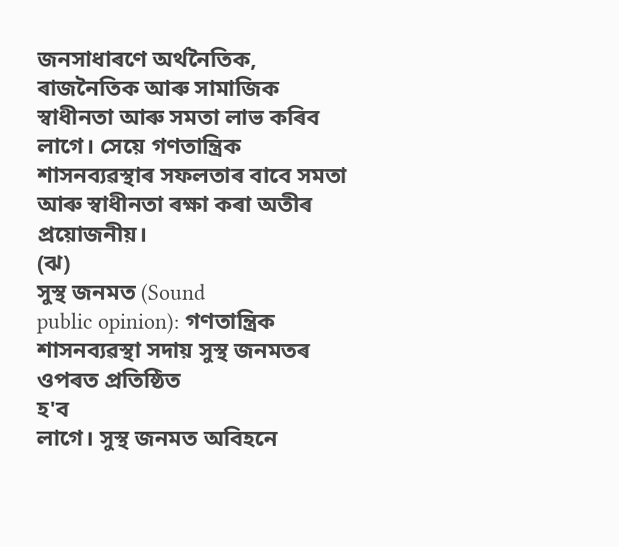জনসাধাৰণে অর্থনৈতিক,
ৰাজনৈতিক আৰু সামাজিক স্বাধীনতা আৰু সমতা লাভ কৰিব লাগে। সেয়ে গণতান্ত্রিক
শাসনব্যৱস্থাৰ সফলতাৰ বাবে সমতা আৰু স্বাধীনতা ৰক্ষা কৰা অতীৰ প্রয়োজনীয়।
(ঝ)
সুস্থ জনমত (Sound
public opinion): গণতান্ত্রিক শাসনব্যৱস্থা সদায় সুস্থ জনমতৰ ওপৰত প্রতিষ্ঠিত
হ'ব
লাগে। সুস্থ জনমত অবিহনে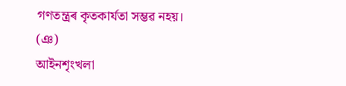গণতন্ত্ৰৰ কৃতকার্যতা সম্ভৱ নহয়।
(ঞ)
আইনশৃংখলা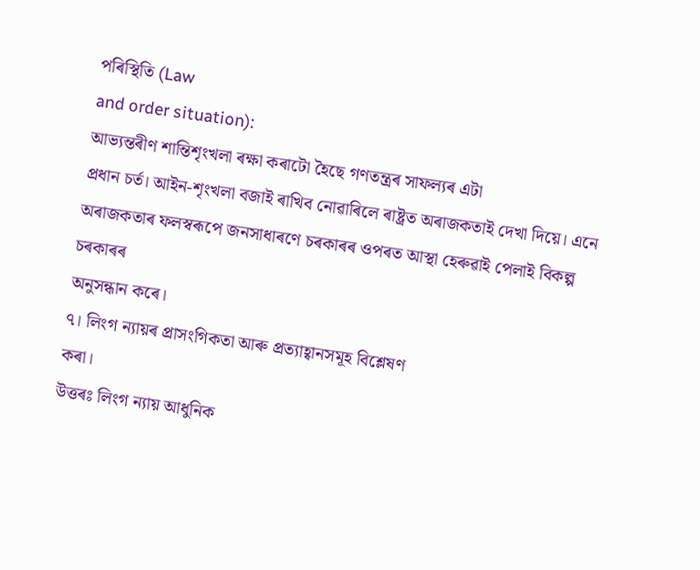পৰিস্থিতি (Law
and order situation):
আভ্যন্তৰীণ শান্তিশৃংখলা ৰক্ষা কৰাটো হৈছে গণতন্ত্ৰৰ সাফল্যৰ এটা
প্রধান চর্ত। আইন-শৃংখলা বজাই ৰাখিব নোৱাৰিলে ৰাষ্ট্ৰত অৰাজকতাই দেখা দিয়ে। এনে
অৰাজকতাৰ ফলস্বৰূপে জনসাধাৰণে চৰকাৰৰ ওপৰত আস্থা হেৰুৱাই পেলাই বিকল্প চৰকাৰৰ
অনুসন্ধান কৰে।
৭। লিংগ ন্যায়ৰ প্ৰাসংগিকতা আৰু প্রত্যাহ্বানসমূহ বিশ্লেষণ
কৰা।
উত্তৰঃ লিংগ ন্যায় আধুনিক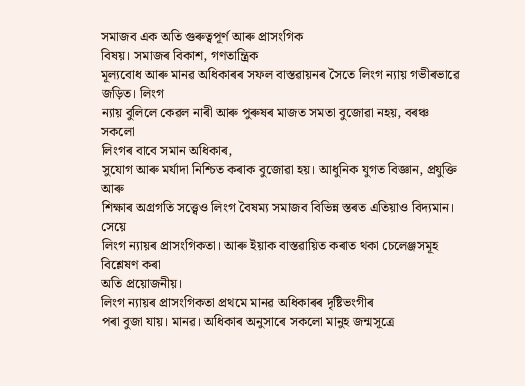সমাজব এক অতি গুৰুত্বপূর্ণ আৰু প্ৰাসংগিক
বিষয়। সমাজৰ বিকাশ, গণতান্ত্রিক
মূল্যবোধ আৰু মানৱ অধিকাৰৰ সফল বাস্তৱায়নৰ সৈতে লিংগ ন্যায় গভীৰভাৱে জড়িত। লিংগ
ন্যায় বুলিলে কেৱল নাৰী আৰু পুৰুষৰ মাজত সমতা বুজোৱা নহয়, বৰঞ্চ সকলো
লিংগৰ বাবে সমান অধিকাৰ,
সুযোগ আৰু মর্যাদা নিশ্চিত কৰাক বুজোৱা হয়। আধুনিক যুগত বিজ্ঞান, প্রযুক্তি আৰু
শিক্ষাৰ অগ্রগতি সত্ত্বেও লিংগ বৈষম্য সমাজব বিভিন্ন স্তৰত এতিয়াও বিদ্যমান। সেয়ে
লিংগ ন্যায়ৰ প্ৰাসংগিকতা। আৰু ইয়াক বাস্তৱায়িত কৰাত থকা চেলেঞ্জসমূহ বিশ্লেষণ কৰা
অতি প্রয়োজনীয়।
লিংগ ন্যায়ৰ প্ৰাসংগিকতা প্রথমে মানৱ অধিকাৰৰ দৃষ্টিভংগীৰ
পৰা বুজা যায়। মানৱ। অধিকাৰ অনুসাৰে সকলো মানুহ জন্মসূত্রে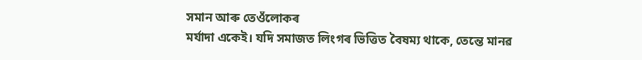সমান আৰু তেওঁলোকৰ
মৰ্যাদা একেই। যদি সমাজত লিংগৰ ভিত্তিত বৈষম্য থাকে, তেন্তে মানৱ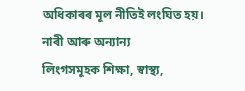অধিকাৰৰ মূল নীতিই লংঘিত হয়। নাৰী আৰু অন্যান্য
লিংগসমূহক শিক্ষা, স্বাস্থ্য,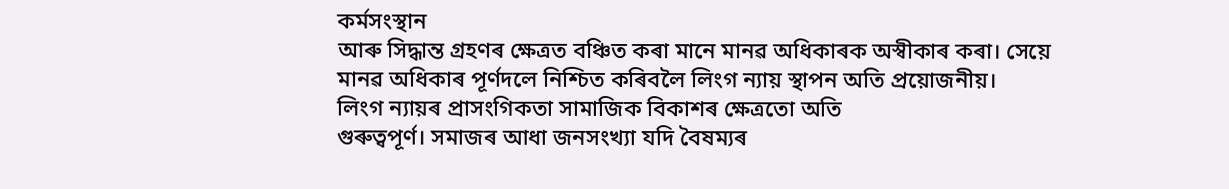কর্মসংস্থান
আৰু সিদ্ধান্ত গ্রহণৰ ক্ষেত্ৰত বঞ্চিত কৰা মানে মানৱ অধিকাৰক অস্বীকাৰ কৰা। সেয়ে
মানৱ অধিকাৰ পূৰ্ণদলে নিশ্চিত কৰিবলৈ লিংগ ন্যায় স্থাপন অতি প্রয়োজনীয়।
লিংগ ন্যায়ৰ প্ৰাসংগিকতা সামাজিক বিকাশৰ ক্ষেত্ৰতো অতি
গুৰুত্বপূর্ণ। সমাজৰ আধা জনসংখ্যা যদি বৈষম্যৰ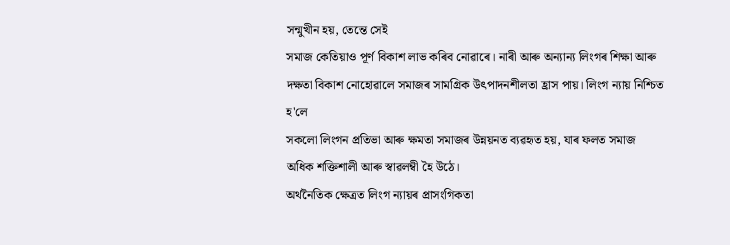সন্মুখীন হয়, তেন্তে সেই
সমাজ কেতিয়াও পূর্ণ বিকাশ লাভ কৰিব নোৱাৰে। নাৰী আৰু অন্যান্য লিংগৰ শিক্ষা আৰু
দক্ষতা বিকাশ নোহোৱালে সমাজৰ সামগ্রিক উৎপাদনশীলতা হ্রাস পায়। লিংগ ন্যায় নিশ্চিত
হ'লে
সকলো লিংগন প্রতিভা আৰু ক্ষমতা সমাজৰ উন্নয়নত ব্যৱহৃত হয়, যাৰ ফলত সমাজ
অধিক শক্তিশালী আৰু স্বাৱলম্বী হৈ উঠে।
অর্থনৈতিক ক্ষেত্ৰত লিংগ ন্যায়ৰ প্ৰাসংগিকতা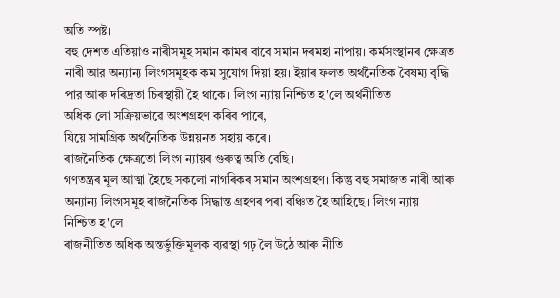অতি স্পষ্ট।
বহু দেশত এতিয়াও নাৰীসমূহ সমান কামৰ বাবে সমান দৰমহা নাপায়। কর্মসংস্থানৰ ক্ষেত্ৰত
নাৰী আর অন্যান্য লিংগসমূহক কম সুযোগ দিয়া হয়। ইয়াৰ ফলত অর্থনৈতিক বৈষম্য বৃদ্ধি
পার আৰু দৰিদ্ৰতা চিৰস্থায়ী হৈ থাকে। লিংগ ন্যায় নিশ্চিত হ'লে অর্থনীতিত
অধিক লো সক্রিয়ভাৱে অংশগ্ৰহণ কৰিব পাৰে,
যিয়ে সামগ্রিক অর্থনৈতিক উন্নয়নত সহায় কৰে।
ৰাজনৈতিক ক্ষেত্রতো লিংগ ন্যায়ৰ গুৰুত্ব অতি বেছি।
গণতন্ত্রৰ মূল আত্মা হৈছে সকলো নাগৰিকৰ সমান অংশগ্রহণ। কিন্তু বহু সমাজত নাৰী আৰু
অন্যান্য লিংগসমূহ ৰাজনৈতিক সিদ্ধান্ত গ্ৰহণৰ পৰা বঞ্চিত হৈ আহিছে। লিংগ ন্যায়
নিশ্চিত হ'লে
ৰাজনীতিত অধিক অন্তর্ভুক্তিমূলক ব্যৱস্থা গঢ় লৈ উঠে আৰু নীতি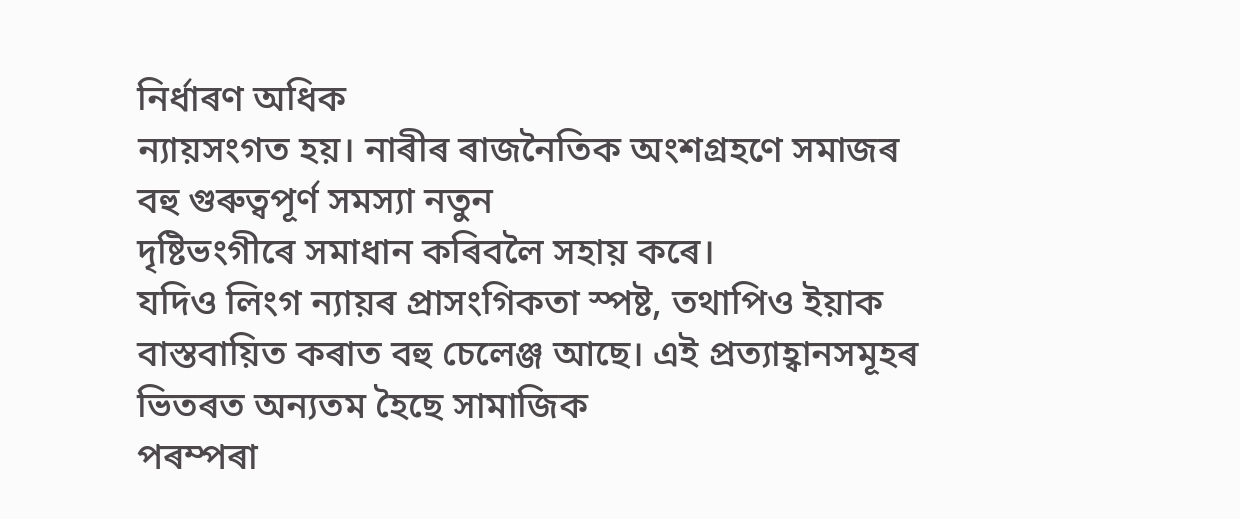নির্ধাৰণ অধিক
ন্যায়সংগত হয়। নাৰীৰ ৰাজনৈতিক অংশগ্রহণে সমাজৰ বহু গুৰুত্বপূর্ণ সমস্যা নতুন
দৃষ্টিভংগীৰে সমাধান কৰিবলৈ সহায় কৰে।
যদিও লিংগ ন্যায়ৰ প্ৰাসংগিকতা স্পষ্ট, তথাপিও ইয়াক
বাস্তবায়িত কৰাত বহু চেলেঞ্জ আছে। এই প্রত্যাহ্বানসমূহৰ ভিতৰত অন্যতম হৈছে সামাজিক
পৰম্পৰা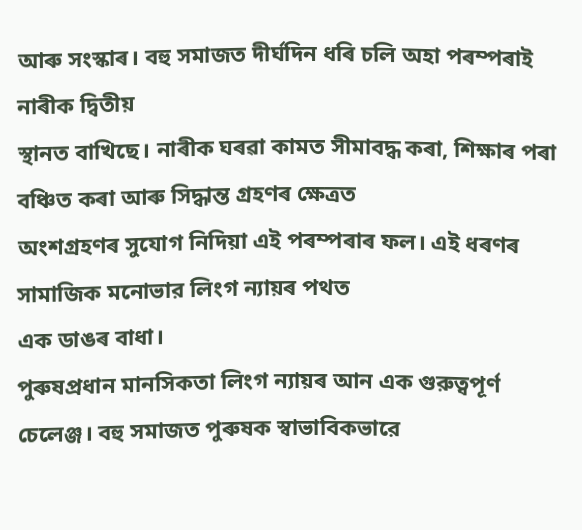আৰু সংস্কাৰ। বহু সমাজত দীর্ঘদিন ধৰি চলি অহা পৰম্পৰাই নাৰীক দ্বিতীয়
স্থানত বাখিছে। নাৰীক ঘৰৱা কামত সীমাবদ্ধ কৰা, শিক্ষাৰ পৰা বঞ্চিত কৰা আৰু সিদ্ধান্ত গ্রহণৰ ক্ষেত্ৰত
অংশগ্ৰহণৰ সুযোগ নিদিয়া এই পৰম্পৰাৰ ফল। এই ধৰণৰ সামাজিক মনোভার লিংগ ন্যায়ৰ পথত
এক ডাঙৰ বাধা।
পুৰুষপ্রধান মানসিকতা লিংগ ন্যায়ৰ আন এক গুরুত্বপূর্ণ
চেলেঞ্জ। বহু সমাজত পুৰুষক স্বাভাবিকভারে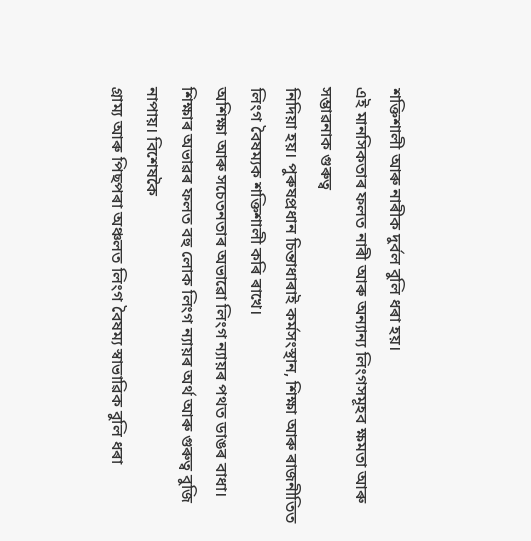শক্তিশালী আৰু নাৰীক দুর্বল বুলি ধৰা হয়।
এই মানসিকতাৰ ফলত নাৰী আৰু অন্যান্য লিংগসমূহব ক্ষমতা আৰু সম্ভাৱনাক গুৰুত্ব
নিদিয়া হয়। পুৰুষপ্রধান চিন্তাধাৰাই কর্মসংস্থান, শিক্ষা আৰু ৰাজনীতিত লিংগ বৈষম্যক শক্তিশালী কৰি ৰাখে।
অশিক্ষা আৰু সচেতনতাৰ অভাৱো লিংগ ন্যায়ৰ পথত ডাঙৰ বাধা।
শিক্ষাৰ অভাৱৰ ফলত বহু লোক লিংগ ন্যায়ৰ অৰ্থ আৰু গুৰুত্ব বুজি নাপায়। বিশেষকৈ
গ্রাম্য আৰু পিছপৰা অঞ্চলত লিংগ বৈষম্য স্বাভাৱিক বুলি ধৰা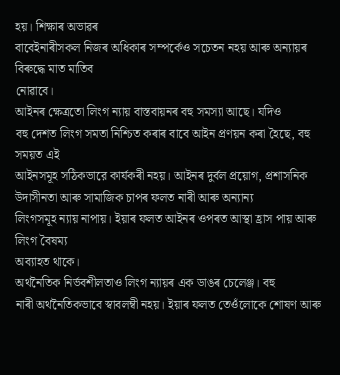হয়। শিক্ষাৰ অভাৱৰ
বাবেইনাৰীসকল নিজৰ অধিকাৰ সম্পর্কেও সচেতন নহয় আৰু অন্যায়ৰ বিৰুদ্ধে মাত মাতিব
নোৱাবে।
আইনৰ ক্ষেত্ৰতো লিংগ ন্যায় বাস্তবায়নৰ বহু সমস্যা আছে। যদিও
বহু দেশত লিংগ সমতা নিশ্চিত কৰাৰ বাবে আইন প্রণয়ন কৰা হৈছে, বহু সময়ত এই
আইনসমূহ সঠিকভারে কাৰ্যকৰী নহয়। আইনৰ দুৰ্বল প্রয়োগ, প্রশাসনিক উদাসীনতা আৰু সামাজিক চাপৰ ফলত নাৰী আৰু অন্যান্য
লিংগসমূহ ন্যায় নাপায়। ইয়াৰ ফলত আইনৰ ওপৰত আস্থা হ্রাস পায় আৰু লিংগ বৈষম্য
অব্যাহত থাকে।
অর্থনৈতিক নির্ভবশীলতাও লিংগ ন্যায়ৰ এক ডাঙৰ চেলেঞ্জ। বহু
নাৰী অর্থনৈতিকভাবে স্বাবলম্বী নহয়। ইয়াৰ ফলত তেওঁলোকে শোষণ আৰু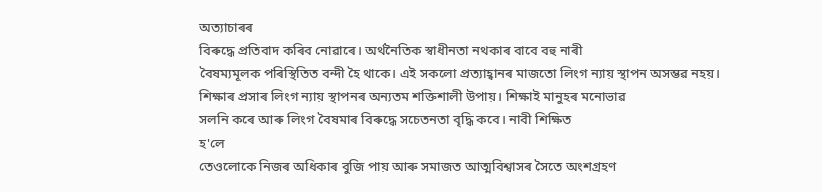অত্যাচাৰৰ
বিৰুদ্ধে প্রতিবাদ কৰিব নোৱাৰে। অর্থনৈতিক স্বাধীনতা নথকাৰ বাবে বহু নাৰী
বৈষম্যমূলক পৰিস্থিতিত বন্দী হৈ থাকে। এই সকলো প্রত্যাহ্বানৰ মাজতো লিংগ ন্যায় স্থাপন অসম্ভৱ নহয়।
শিক্ষাৰ প্ৰসাৰ লিংগ ন্যায় স্থাপনৰ অন্যতম শক্তিশালী উপায়। শিক্ষাই মানুহৰ মনোভাৱ
সলনি কৰে আৰু লিংগ বৈষমাৰ বিৰুদ্ধে সচেতনতা বৃদ্ধি কবে। নাবী শিক্ষিত
হ'লে
তেওলোকে নিজৰ অধিকাৰ বুজি পায় আৰু সমাজত আত্মবিশ্বাসৰ সৈতে অংশগ্রহণ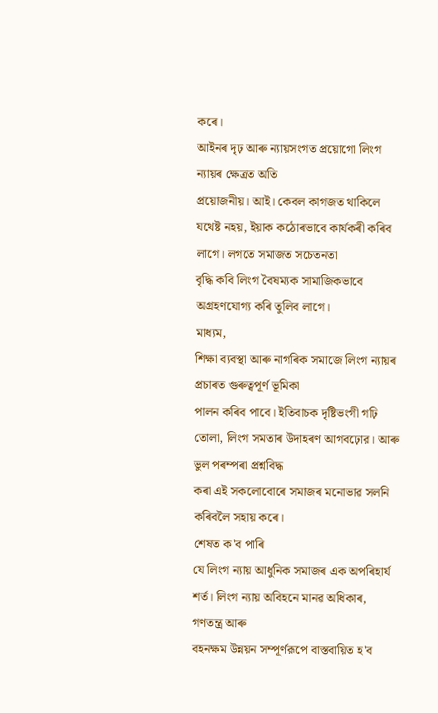কৰে।
আইনৰ দৃঢ় আৰু ন্যায়সংগত প্রয়োগো লিংগ ন্যায়ৰ ক্ষেত্ৰত অতি
প্রয়োজনীয়। আই। কেবল কাগজত থাকিলে যথেষ্ট নহয়, ইয়াক কঠোৰভাবে কার্যকৰী কৰিব লাগে। লগতে সমাজত সচেতনতা
বৃদ্ধি কবি লিংগ বৈষম্যক সামাজিকভাবে অগ্রহণযোগ্য কৰি তুলিব লাগে।
মাধ্যম,
শিক্ষা ব্যবস্থা আৰু নাগৰিক সমাজে লিংগ ন্যায়ৰ প্ৰচাৰত গুৰুত্বপূর্ণ ভূমিকা
পালন কৰিব পাবে। ইতিবাচক দৃষ্টিভংগী গঢ়ি তোলা, লিংগ সমতাৰ উদাহৰণ আগবঢ়োর। আৰু ভুল পৰম্পৰা প্রশ্নবিদ্ধ
কৰা এই সকলোবোৰে সমাজৰ মনোভাৱ সলনি কৰিবলৈ সহায় কৰে।
শেষত ক'ব পাৰি
যে লিংগ ন্যায় আধুনিক সমাজৰ এক অপৰিহাৰ্য শর্ত। লিংগ ন্যায় অবিহনে মানৱ অধিকাৰ, গণতন্ত্র আৰু
বহনক্ষম উন্নয়ন সম্পূর্ণরূপে বাস্তবায়িত হ'ব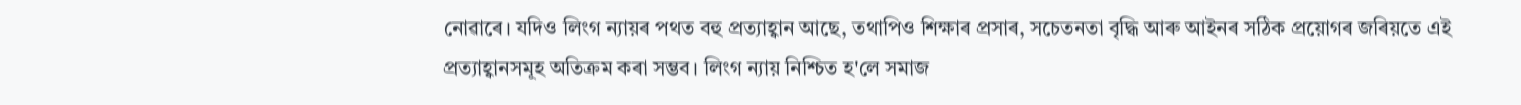নোৱাৰে। যদিও লিংগ ন্যায়ৰ পথত বহু প্রত্যাহ্বান আছে, তথাপিও শিক্ষাৰ প্ৰসাৰ, সচেতনতা বৃদ্ধি আৰু আইনৰ সঠিক প্রয়োগৰ জৰিয়তে এই
প্রত্যাহ্বানসমূহ অতিক্রম কৰা সম্ভব। লিংগ ন্যায় নিশ্চিত হ'লে সমাজ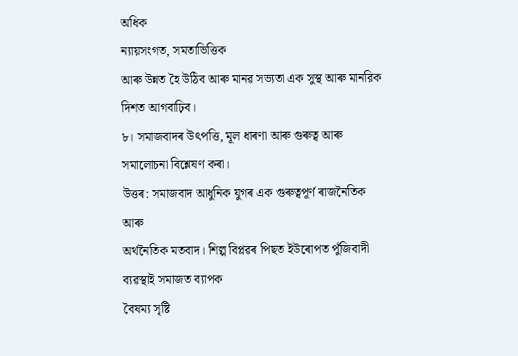অধিক
ন্যায়সংগত, সমতাভিত্তিক
আৰু উন্নত হৈ উঠিব আৰু মানৱ সভ্যতা এক সুস্থ আৰু মানরিক দিশত আগবাঢ়িব।
৮। সমাজবাদৰ উৎপত্তি, মূল ধাৰণা আৰু গুৰুত্ব আৰু সমালোচনা বিশ্লেষণ কৰা।
উত্তৰ: সমাজবাদ আধুনিক যুগৰ এক গুৰুত্বপূর্ণ ৰাজনৈতিক আৰু
অর্থনৈতিক মতবাদ। শিল্প বিপ্লৱৰ পিছত ইউৰোপত পুঁজিবাদী ব্যৱস্থাই সমাজত ব্যাপক
বৈষম্য সৃষ্টি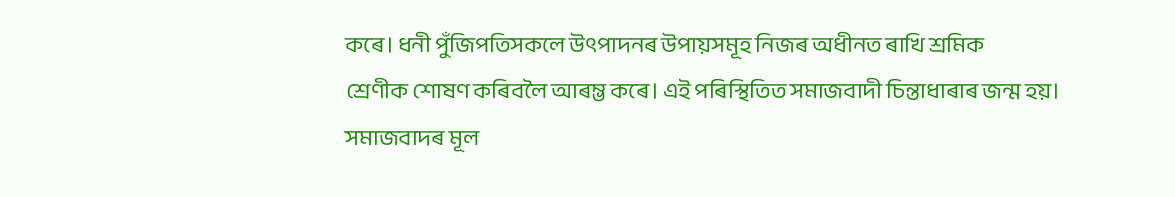কৰে। ধনী পুঁজিপতিসকলে উৎপাদনৰ উপায়সমূহ নিজৰ অধীনত ৰাখি শ্রমিক
শ্রেণীক শোষণ কৰিবলৈ আৰম্ভ কৰে। এই পৰিস্থিতিত সমাজবাদী চিন্তাধাৰাৰ জন্ম হয়।
সমাজবাদৰ মূল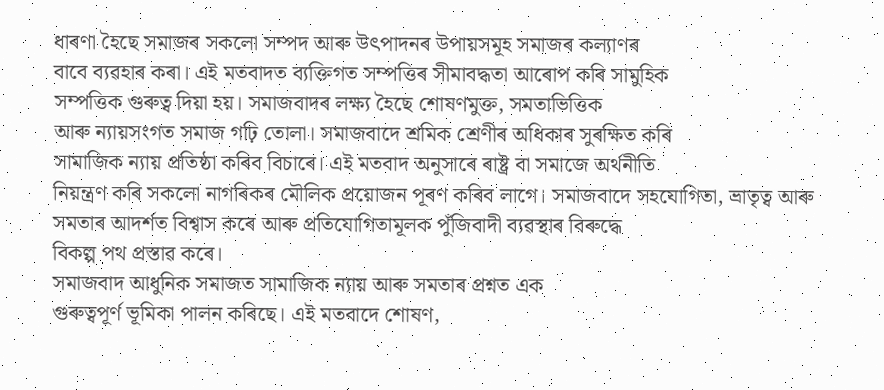ধাৰণা হৈছে সমাজৰ সকলো সম্পদ আৰু উৎপাদনৰ উপায়সমূহ সমাজৰ কল্যাণৰ
বাবে ব্যৱহাৰ কৰা। এই মতবাদত ব্যক্তিগত সম্পত্তিৰ সীমাবদ্ধতা আৰোপ কৰি সামুহিক
সম্পত্তিক গুৰুত্ব দিয়া হয়। সমাজবাদৰ লক্ষ্য হৈছে শোষণমুক্ত, সমতাভিত্তিক
আৰু ন্যায়সংগত সমাজ গঢ়ি তোলা। সমাজবাদে শ্রমিক শ্রেণীৰ অধিকাৰ সুৰক্ষিত কৰি
সামাজিক ন্যায় প্রতিষ্ঠা কৰিব বিচাৰে। এই মতবাদ অনুসাৰে ৰাষ্ট্র বা সমাজে অর্থনীতি
নিয়ন্ত্ৰণ কৰি সকলো নাগৰিকৰ মৌলিক প্রয়োজন পূৰণ কৰিব লাগে। সমাজবাদে সহযোগিতা, ভ্রাতৃত্ব আৰু
সমতাৰ আদর্শত বিশ্বাস কৰে আৰু প্রতিযোগিতামূলক পুঁজিবাদী ব্যৱস্থাৰ বিৰুদ্ধে
বিকল্প পথ প্রস্তাৱ কৰে।
সমাজবাদ আধুনিক সমাজত সামাজিক ন্যায় আৰু সমতাৰ প্রশ্নত এক
গুৰুত্বপূর্ণ ভূমিকা পালন কৰিছে। এই মতবাদে শোষণ,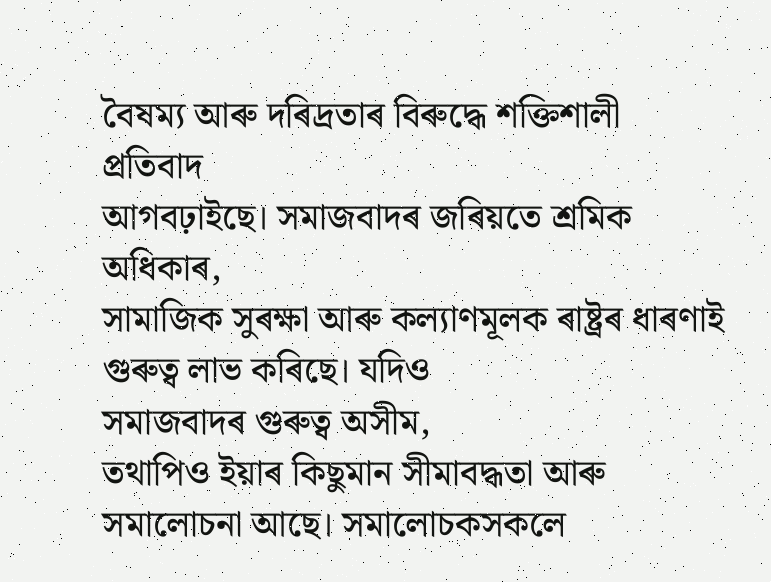বৈষম্য আৰু দৰিদ্রতাৰ বিৰুদ্ধে শক্তিশালী প্রতিবাদ
আগবঢ়াইছে। সমাজবাদৰ জৰিয়তে শ্রমিক অধিকাৰ,
সামাজিক সুৰক্ষা আৰু কল্যাণমূলক ৰাষ্ট্ৰৰ ধাৰণাই গুৰুত্ব লাভ কৰিছে। যদিও
সমাজবাদৰ গুৰুত্ব অসীম,
তথাপিও ইয়াৰ কিছুমান সীমাবদ্ধতা আৰু সমালোচনা আছে। সমালোচকসকলে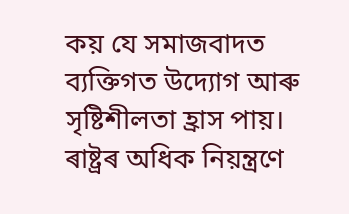কয় যে সমাজবাদত
ব্যক্তিগত উদ্যোগ আৰু সৃষ্টিশীলতা হ্রাস পায়। ৰাষ্ট্ৰৰ অধিক নিয়ন্ত্রণে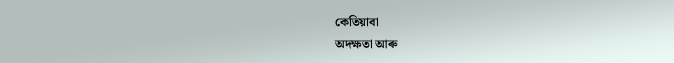কেতিয়াবা
অদক্ষতা আৰু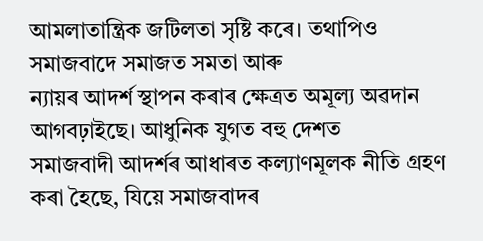আমলাতান্ত্রিক জটিলতা সৃষ্টি কৰে। তথাপিও সমাজবাদে সমাজত সমতা আৰু
ন্যায়ৰ আদর্শ স্থাপন কৰাৰ ক্ষেত্ৰত অমূল্য অৱদান আগবঢ়াইছে। আধুনিক যুগত বহু দেশত
সমাজবাদী আদৰ্শৰ আধাৰত কল্যাণমূলক নীতি গ্রহণ কৰা হৈছে, যিয়ে সমাজবাদৰ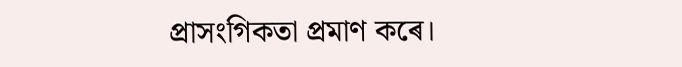প্রাসংগিকতা প্রমাণ কৰে।